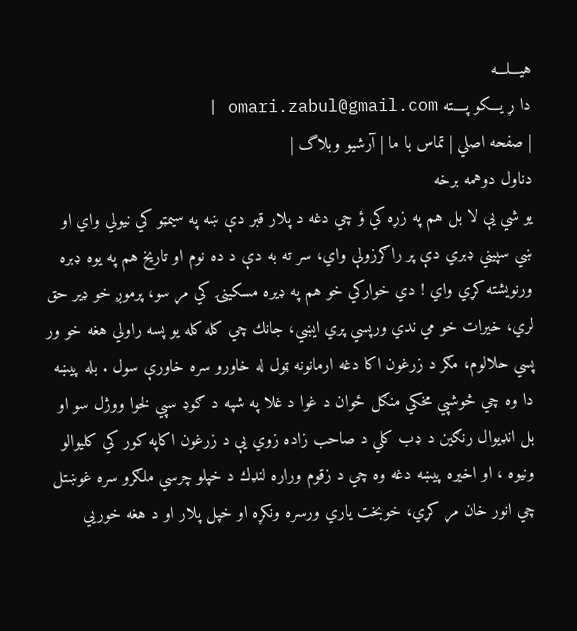هيـــلـــه
دا ړ يـــكو پــــته omari.zabul@gmail.com |
| صفحه اصلي | تماس با ما | آرشيو وبلاگ |
دناول دوهمه برخه
يو شي يې لا بل هم په زړه كي ؤ چي دغه د پلار قبر دې ښه په سيمټو كي نيولي واي او ښي سپيني ډبري دې پر راګرزولې واي، سر ته به دې د ده نوم او تاريخ هم په يوه ډبره ورنويشته كړي واي ! دي خواركي خو هم په ډيره مسكينۍ كي مړ سو، پرموږ خو ډير حق لري، خيرات خو مي ندي ورپسي پري ايښي، جانك چي كله كله يو پسه راولي هغه خو ور پسي حلالوم، مګر د زرغون اكا دغه ارمانونه ټول له خاورو سره خاورې سول . بله پيښه دا وه چي څوشپي مخكي منګل ځوان د غوا د غلا په شپه د ګوډ سپي لخوا ووژل سو او بل انډيوال رنګين د ډب كلي د صاحب زاده زوي يې د زرغون اكاپه كور كي كليوالو ونيوه ، او اخيره پيښه دغه وه چي د زقوم وراره لنډك د خپلو چرسي ملګرو سره غوښتل چي انور خان مړ كړي، خوبخت ياري ورسره ونكړه او خپل پلار او د هغه خوريي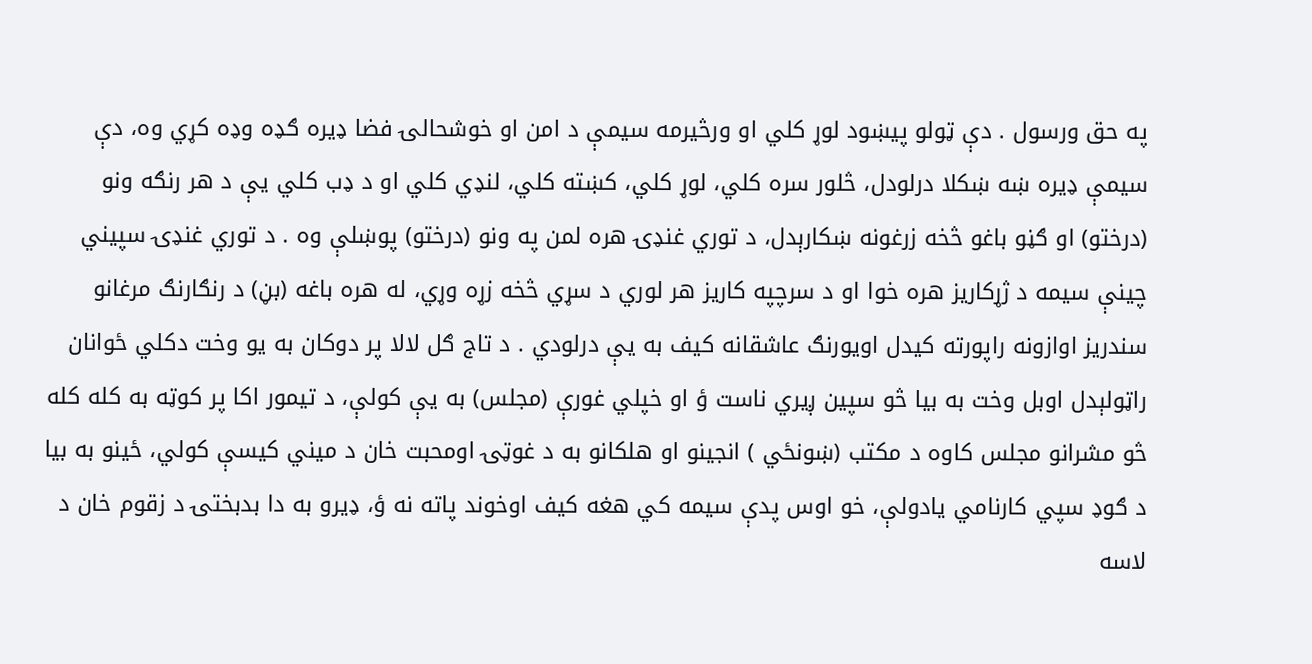په حق ورسول . دې ټولو پيښود لوړ كلي او ورڅيرمه سيمې د امن او خوشحالۍ فضا ډيره ګډه وډه كړي وه، دې سيمې ډيره ښه ښكلا درلودل، څلور سره كلي، لوړ كلي، كښته كلي، لنډي كلي او د ډب كلي يې د هر رنګه ونو (درختو) او ګڼو باغو څخه زرغونه ښكارېدل، د توري غنډۍ هره لمن په ونو (درختو) پوښلې وه . د توري غنډۍ سپيني چينې سيمه د ژړكاريز هره خوا او د سرچپه كاريز هر لوري د سړي څخه زړه وړي، له هره باغه (بڼ) د رنګارنګ مرغانو سندريز اوازونه راپورته كيدل اويورنګ عاشقانه كيف به يې درلودي . د تاج ګل لالا پر دوكان به يو وخت دكلي ځوانان راټولېدل اوبل وخت به بيا څو سپين ږيري ناست ؤ او خپلي غورې (مجلس) به يې كولې، د تيمور اكا پر كوټه به كله كله څو مشرانو مجلس كاوه د مكتب (ښونځي ) انجينو او هلكانو به د غوټۍ اومحبت خان د ميني كيسې كولي، ځينو به بيا د ګوډ سپي كارنامي يادولې، خو اوس پدې سيمه كي هغه كيف اوخوند پاته نه ؤ، ډيرو به دا بدبختۍ د زقوم خان د لاسه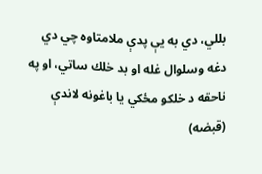بللي، دي به يې پدې ملامتاوه چي دي دغه وسلوال غله او بد خلك ساتي، او په ناحقه د خلكو مځكي يا باغونه لاندې (قبضه)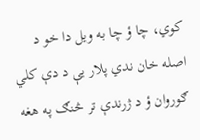كوي، چا ؤ چا به ويل دا خو د اصله خان ندي پلار يې د دې كلي ګوروان ؤ د ژرندې تر څنګ په هغه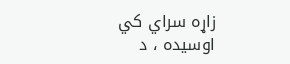زاړه سراي كي اوسيده ، د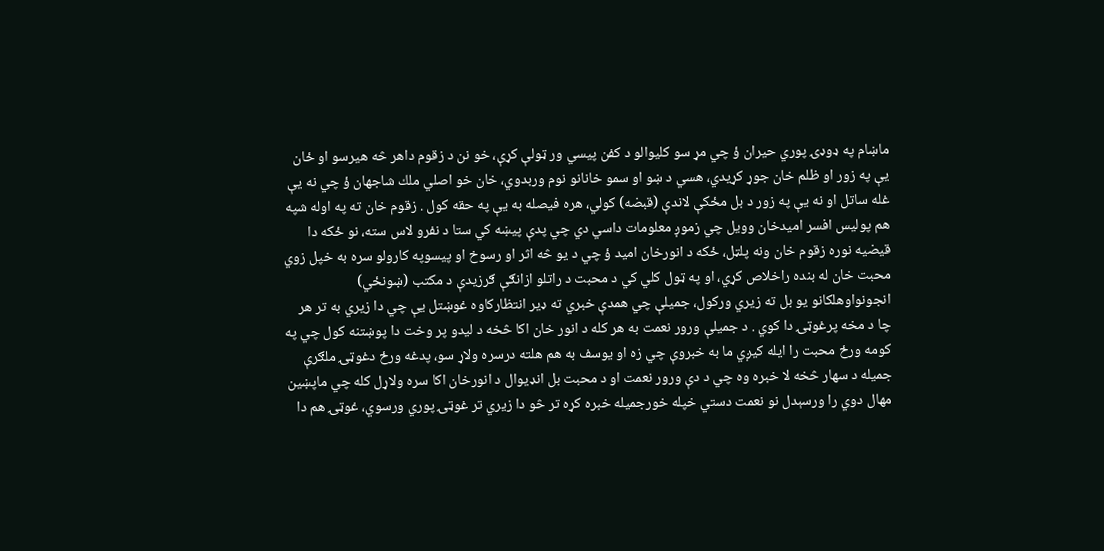ماښام په ډوډۍ پوري حيران ؤ چي مړ سو كليوالو د كفن پيسي ور ټولې كړې، خو نن د زقوم داهر څه هيرسو او ځان يې په زور او ظلم خان جوړ كړيدي، هسي د ښو او سمو خانانو نوم وربدوي، خان خو اصلي ملك شاجهان ؤ چي نه يې غله ساتل او نه يې په زور د بل مځكې لاندې (قبضه) كولي، هره فيصله به يې په حقه كول . زقوم خان ته په اوله شپه هم پوليس افسر اميدخان وويل چي زموږ معلومات داسي دي چي پدې پيښه كي ستا د نفرو لاس سته، نو ځكه دا قيضيه نوره زقوم خان ونه پلټل، ځكه د انورخان اميد ؤ چي د يو څه اثر او رسوخ او پيسوپه كارولو سره به خپل زوي محبت خان له بنده راخلاص كړي، او په ټول كلي كي د محبت د راتلو ازانګې ګرزيدې د مكتب (ښونځي) انجونواوهلكانو يو بل ته زيري وركول، جميلې چي همدې خبري ته ډير انتظاركاوه غوښتل يې چي دا زيري به تر هر چا د مخه پرغوټۍ دا كوي . د جميلې ورور نعمت به هر كله د انور خان اكا څخه د ليدو پر وخت دا پوښتنه كول چي په كومه ورځ محبت را ايله كيږي ما به خبروې چي زه او يوسف به هم هلته درسره ولاړ سو، پدغه ورځ دغوټۍ ملګرې جميله د سهار څخه لا خبره وه چي د دې ورور نعمت او د محبت بل انډيوال د انورخان اكا سره ولاړل كله چي ماپښين مهال دوي را ورسېدل نو نعمت دستي خپله خورجميله خبره كړه تر څو دا زيري تر غوټۍ پوري ورسوي، غوټۍ هم دا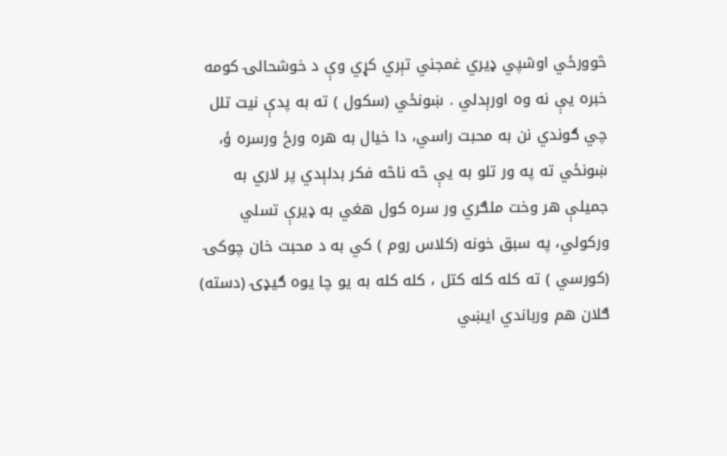څوورځي اوشپي ډيري غمجني تېري كړي وې د خوشحالۍ كومه خبره يې نه وه اورېدلي . ښونځي (سكول ) ته به پدې نيت تلل چي ګوندي نن به محبت راسي، دا خيال به هره ورځ ورسره ؤ، ښونځي ته په ور تلو به يې څه ناڅه فكر بدلېدي پر لاري به جميلې هر وخت ملګري ور سره كول هغي به ډيرې تسلي وركولي، په سبق خونه (كلاس روم ) كي به د محبت خان چوكۍ (كورسي ) ته كله كله كتل ، كله كله به يو چا يوه ګيډۍ (دسته) ګلان هم ورباندي ايښي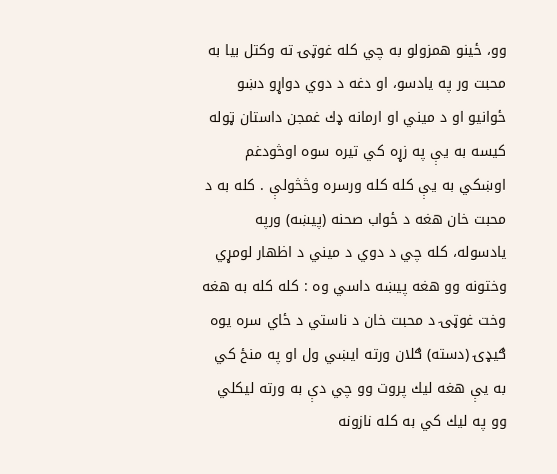وو، ځينو همزولو به چي كله غوټۍ ته وكتل بيا به محبت ور په يادسو، او دغه د دوي دواړو دښو ځوانيو او د ميني او ارمانه ډك غمجن داستان ټوله كيسه به يې په زړه كي تيره سوه اوڅودغم اوښكي به يې كله كله ورسره وڅڅولې . كله به د محبت خان هغه د ځواب صحنه (پيښه) ورپه يادسوله، كله چي د دوي د ميني د اظهار لومړي وختونه وو هغه پيښه داسي وه : كله كله به هغه وخت غوټۍ د محبت خان د ناستي د ځاي سره يوه ګيډۍ (دسته) ګلان ورته ايښي ول او په منځ كي به يې هغه ليك پروت وو چي دې به ورته ليكلي وو په ليك كي به كله نازونه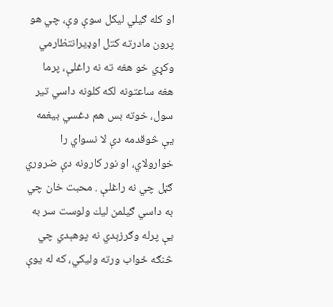او كله ګيلي ليكل سوې وې، چي هو پرون مادرته كتل اوډيرانتظارمي وكړي خو هغه ته نه راغلې، پرما هغه ساعتونه لكه كلونه داسي تير سول، خوته بس هم دغسي بيغمه يې څوقدمه دې لا نسواي را خوارولاي، او نور كارونه دې ضروري ګڼل چي نه راغلې . محبت خان چي به داسي ګيلمن ليك ولوست سر به يې پرله وګرزېدي نه پوهېدي چي څنګه ځواب ورته وليكي، كه له يوې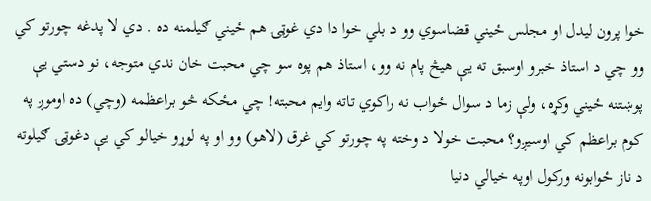خوا پرون ليدل او مجلس ځيني قضاسوي وو د بلي خوا دا دي غوټۍ هم ځيني ګيلمنه ده . دي لا پدغه چورتو كي وو چي د استاذ خبرو اوسبق ته يې هيڅ پام نه وو، استاذ هم پوه سو چي محبت خان ندي متوجه، نو دستي يې پوښتنه ځيني وكړه، ولې زما د سوال ځواب نه راكوي تاته وايم محبته! چي مځكه څو براعظمه (وچي) ده اوموږ په كوم براعظم كي اوسيږو؟ محبت خولا د وخته په چورتو كي غرق (لاهو) وو او په لوړو خيالو كي يې دغوټۍ ګيلوته د ناز ځوابونه وركول اوپه خيالي دنيا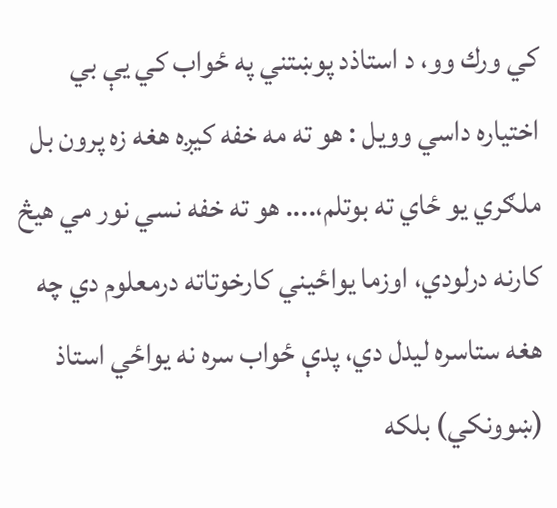كي ورك وو، د استاذد پوښتني په ځواب كي يې بي اختياره داسي وويل : هو ته مه خفه كيږه هغه زه پرون بل ملګري يو ځاي ته بوتلم،.... هو ته خفه نسي نور مي هيڅ كارنه درلودي، اوزما يواځيني كارخوتاته درمعلوم دي چه هغه ستاسره ليدل دي، پدې ځواب سره نه يواځي استاذ (ښوونكي) بلكه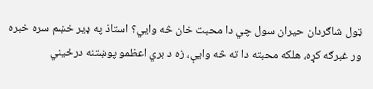ټول شاګردان حيران سول چي دا محبت خان څه وايي؟ استاذ په ډير خښم سره خبره ور غبرګه كړه، هلكه محبته دا ته څه وايې، زه د بري اعظمو پوښتنه درځيني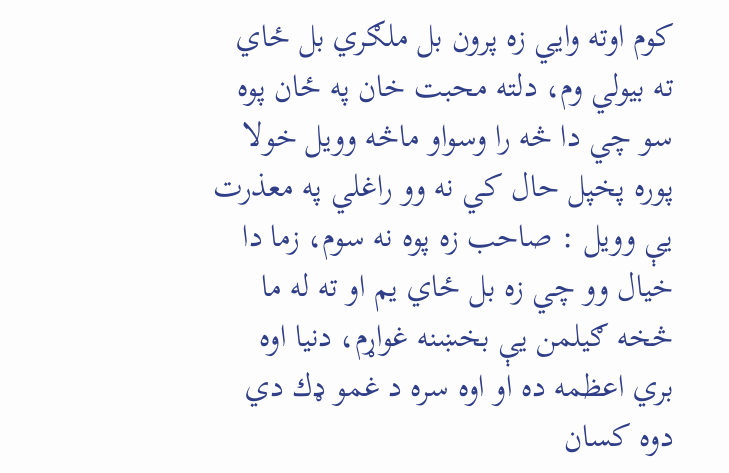كوم اوته وايي زه پرون بل ملګري بل ځاي ته بيولي وم، دلته محبت خان په ځان پوه سو چي دا څه را وسواو ماڅه وويل خولا پوره پخپل حال كي نه وو راغلي په معذرت يې وويل : صاحب زه پوه نه سوم، زما دا خيال وو چي زه بل ځاي يم او ته له ما څخه ګيلمن يې بخښنه غواړم، دنيا اوه بري اعظمه ده او اوه سره د غمو ډك دي دوه كسان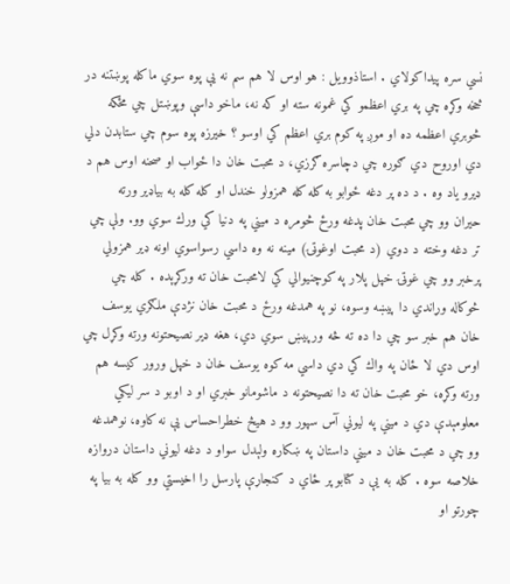نسي سره پيداكولاي . استاذوويل : هو اوس لا هم سم نه يې پوه سوي ماكله پوښتنه در څخه وكړه چي په بري اعظمو كي غمونه سته او كه نه، ماخو داسې وپوښتل چي مځكه څوبري اعظمه ده او موږ په كوم بري اعظم كي اوسو ؟ خيرزه پوه سوم چي ستابدن دلي دي اوروح دي ګوره چي دچاسره ګرزي، د محبت خان دا ځواب او صحنه اوس هم د ډيرو ياد وه . د ده پر دغه ځوابو به كله كله همزولو خندل او كله كله به بياډير ورته حيران وو چي محبت خان پدغه ورځ څومره د ميني په دنيا كي ورك سوي وو. ولې چي تر دغه وخته د دوي (د محبت اوغوټۍ) مينه نه وه داسي رسواسوي اونه ډير همزولي پرخبر وو چي غوټۍ خپل پلار په كوچنيوالي كي لامحبت خان ته وركړېده . كله چي څوكاله وړاندي دا پيښه وسوه، نو په همدغه ورځ د محبت خان نژدې ملګري يوسف خان هم خبر سو چي دا ده ته څه ورپيښ سوي دي، هغه ډير نصيحتونه ورته وكړل چي اوس دي لا ځان په واك كي دي داسي مه كوه يوسف خان د خپل ورور كيسه هم ورته وكړه، خو محبت خان ته دا نصيحتونه د ماشومانو خبري او د اوبو د سر ليكي معلومېدې دي د ميني په ليوني آس سپور وو د هيڅ خطراحساس يې نه كاوه، نوهمدغه وو چي د محبت خان د ميني داستان په ښكاره ولېدل سواو د دغه ليوني داستان دروازه خلاصه سوه . كله به يې د كتابو پر ځاي د كنجاړې پارسل را اخيستي وو كله به بيا په چورتو او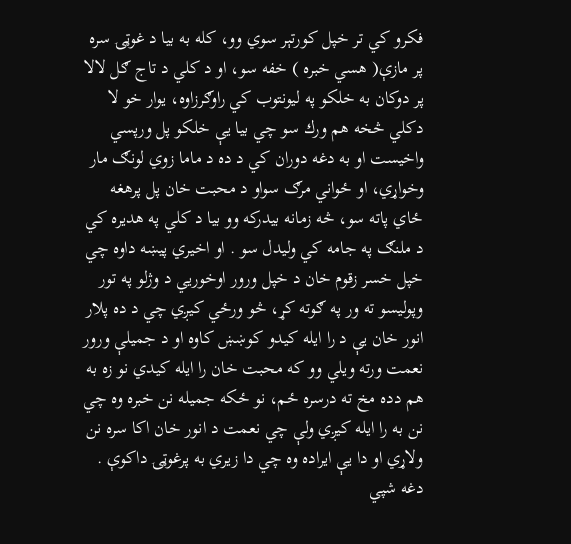فكرو كي تر خپل كورتېر سوي وو، كله به بيا د غوټۍ سره پر مازې( هسي خبره ) خفه سو، او د كلي د تاج ګل لالا پر دوكان به خلكو په ليونتوب كي راوګرزاوه، يوار خو لا دكلي څخه هم ورك سو چي بيا يې خلكو پل ورپسي واخيست او به دغه دوران كي د ده د ماما زوي لونګ مار وخواړي، او ځواني مرګ سواو د محبت خان پل پرهغه ځاي پاته سو، څه زمانه بيدركه وو بيا د كلي په هديره كي د ملنګ په جامه كي وليدل سو . او اخيري پيښه داوه چي خپل خسر زقوم خان د خپل ورور اوخوريي د وژلو په تور وپوليسو ته ور په ګوته كړ، څو ورځي كيږي چي د ده پلار انور خان يې د را ايله كيدو كوښښ كاوه او د جميلې ورور نعمت ورته ويلي وو كه محبت خان را ايله كيدي نو زه به هم دده مخ ته درسره ځم، نو ځكه جميله نن خبره وه چي نن به را ايله كيږي ولې چي نعمت د انور خان اكا سره نن ولاړي او دا يې ايراده وه چي دا زيري به پرغوټۍ داكوې . دغه شپي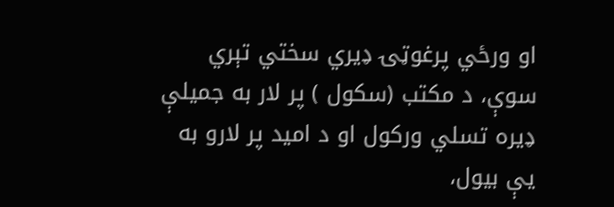او ورځي پرغوټۍ ډيري سختي تېري سوې، د مكتب (سكول ) پر لار به جميلې ډيره تسلي وركول او د اميد پر لارو به يې بيول،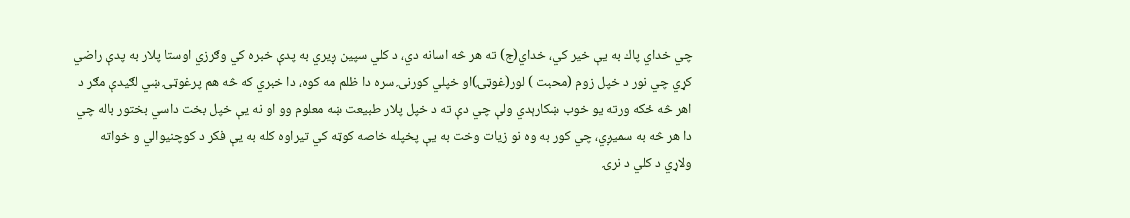چي خداي پاك به يې خير كي، خداي(ج) ته هر څه اسانه دي، د كلي سپين ږيري به پدې خبره كي وګرزي اوستا پلار به پدې راضي كړي چي نور د خپل زوم (محبت ) لور(غوټۍ)او خپلي كورنۍ سره دا ظلم مه كوه، دا خبري كه څه هم پرغوټۍ ښي لګيدې مګر د اهر څه ځكه ورته يو خوب ښكارېدي ولې چي دې ته د خپل پلار طبيعت ښه معلوم وو او نه يې خپل بخت داسي بختور باله چي دا هر څه به سميږي، چي كور به وه نو زيات وخت به يې پخپله خاصه كوټه كي تيراوه كله به يې فكر د كوچنيوالي و خواته ولاړي د كلي د نرۍ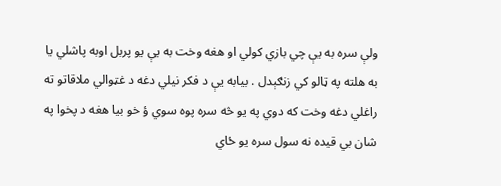ولې سره به يې چي بازي كولي او هغه وخت به يې يو پربل اوبه پاشلي يا به هلته په ټالو كي زنګېدل . بيابه يې د فكر نيلي دغه د غټوالي ملاقاتو ته راغلي دغه وخت كه دوي په يو څه سره پوه سوي ؤ خو بيا هغه د پخوا په شان بي قيده نه سول سره يو ځاي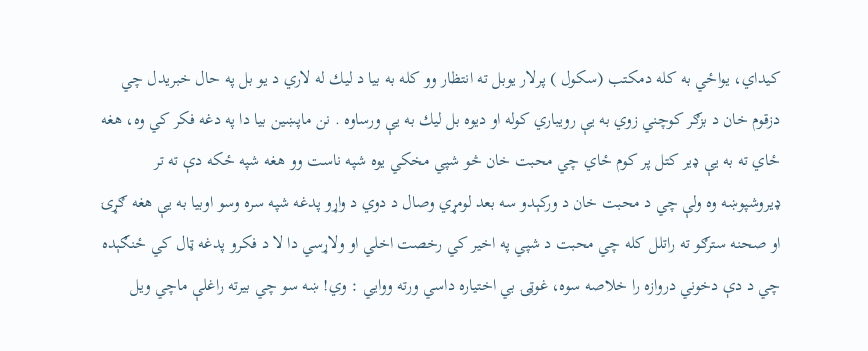كيداي، يواځي به كله دمكتب (سكول ) پرلار يوبل ته انتظار وو كله به بيا د ليك له لاري د يو بل په حال خبريدل چي دزقوم خان د بزګر كوچني زوي به يې رويباري كوله او ديوه بل ليك به يې ورساوه . نن ماپښين بيا دا په دغه فكر كي وه، هغه ځاي ته به يې ډير كتل پر كوم ځاي چي محبت خان څو شپي مخكي يوه شپه ناست وو هغه شپه ځكه دې ته تر ډيروشپوښه وه ولې چي د محبت خان د وركېدو سه بعد لومړي وصال د دوي د واړو پدغه شپه سره وسو اوبيا به يې هغه ګړۍ او صحنه سترګو ته راتلل كله چي محبت د شپي په اخير كي رخصت اخلي او ولاړسي دا لا د فكرو پدغه ټال كي ځنګېده چي د دې دخوني دروازه را خلاصه سوه، غوټۍ بي اختياره داسي ورته ووايي : وي! ښه سو چي بيرته راغلې ماچي ويل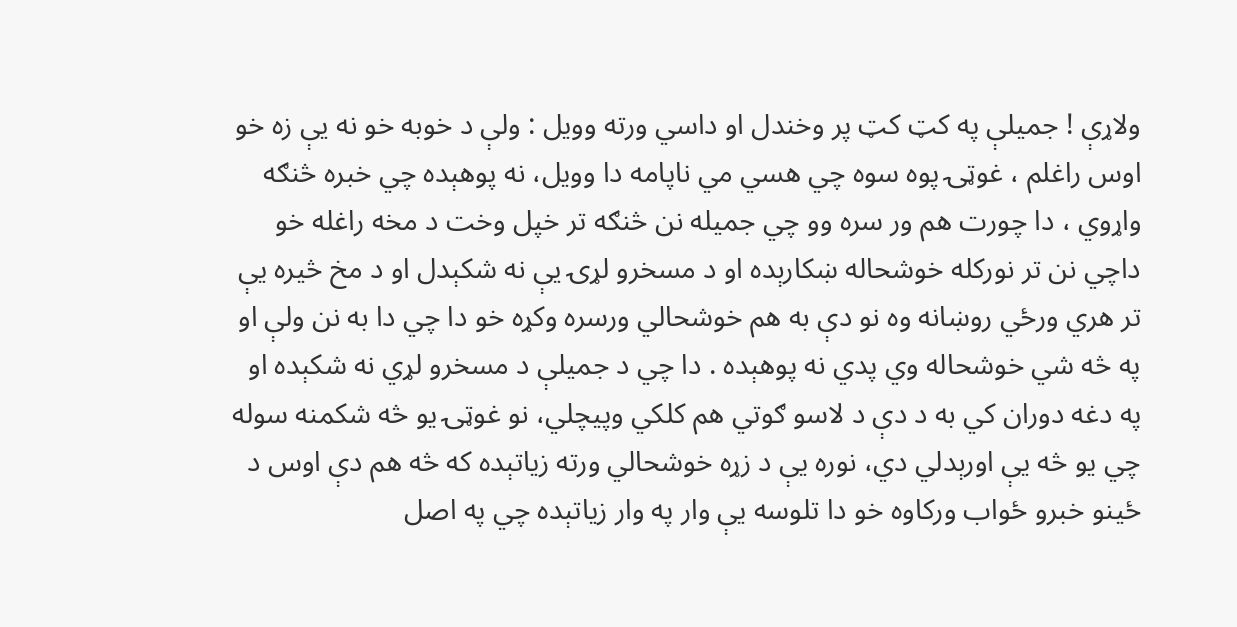ولاړې ! جميلې په كټ كټ پر وخندل او داسي ورته وويل : ولې د خوبه خو نه يې زه خو اوس راغلم ، غوټۍ پوه سوه چي هسي مي ناپامه دا وويل، نه پوهېده چي خبره څنګه واړوي ، دا چورت هم ور سره وو چي جميله نن څنګه تر خپل وخت د مخه راغله خو داچي نن تر نوركله خوشحاله ښكارېده او د مسخرو لړۍ يې نه شكېدل او د مخ څيره يې تر هري ورځي روښانه وه نو دې به هم خوشحالي ورسره وكړه خو دا چي دا به نن ولې او په څه شي خوشحاله وي پدي نه پوهېده . دا چي د جميلې د مسخرو لړي نه شكېده او په دغه دوران كي به د دې د لاسو ګوتي هم كلكي وپيچلي، نو غوټۍ يو څه شكمنه سوله چي يو څه يې اورېدلي دي، نوره يې د زړه خوشحالي ورته زياتېده كه څه هم دې اوس د ځينو خبرو ځواب وركاوه خو دا تلوسه يې وار په وار زياتېده چي په اصل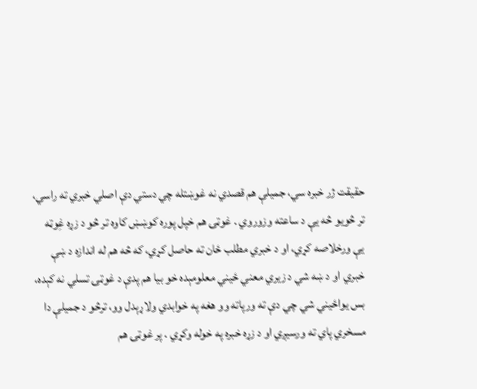حقيقت ژر خبره سي، جميلې هم قصدي نه غوښتله چي دستي دې اصلي خبري ته راسي، تر څويو څه يې د ساعته وزوروي . غوټۍ هم خپل پوره كوښښ كاوه تر څو د زړه غِوټه يې ورخلاصه كړي، او د خبري مطلب ځان ته حاصل كړي، كه څه هم له اندازه د ښې خبري او د ښه شي د زيري معني ځيني معلومېده خو بيا هم پدې د غوټۍ تسلي نه كېده، بس يواځيني شي چي دې ته ورپاته وو هغه په خوابدي ولاړېدل وو، ترڅو د جميلې دا مسخري پاي ته ورسيږي او د زړه خبره په خوله وكړي . پر غوټۍ هم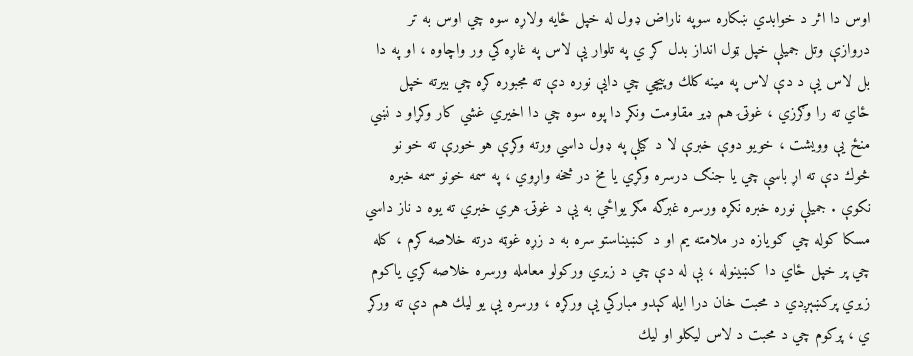اوس دا اثر د خوابدي ښكاره سوپه ناراض ډول له خپل ځايه ولاړه سوه چي اوس به تر دروازې وتل جميلې خپل ټول انداز بدل كړ ي په تلوار يې لاس په غاړه كي ور واچاوه ، او په دا بل لاس يې د دې لاس په مينه كلك وپيچي چي دايې نوره دې ته مجبوره كړه چي بيرته خپل ځاي ته را وګرزي ، غوټۍ هم ډير مقاومت ونكړ دا پوه سوه چي دا اخيري غشي كار وكړاو د نښي منځ يې وويشت ، خويو دوې خبرې لا د ګيلې په ډول داسي ورته وكړې هو خورې ته خو نو څوك دې ته اړ باسې چي يا جنګ درسره وكړي يا مخ در څخه واړوي ، په سمه خونو سمه خبره نكوې . جميلې نوره خبره نكړه ورسره غبرګه مګر يواځي به يې د غوټۍ هري خبري ته يوه د ناز داسي مسكا كوله چي ګويازه در ملامته يم او د كښيناستو سره به د زړه غوټه درته خلاصه كړم ، كله چي پر خپل ځاي دا كښينوله ، بې له دې چي د زيري وركولو معامله ورسره خلاصه كړي ياكوم زيري پركښېږدي د محبت خان درا ايله كېدو مباركي يې وركړه ، ورسره يې يو ليك هم دې ته وركړ ي ، پركوم چي د محبت د لاس ليكلو او ليك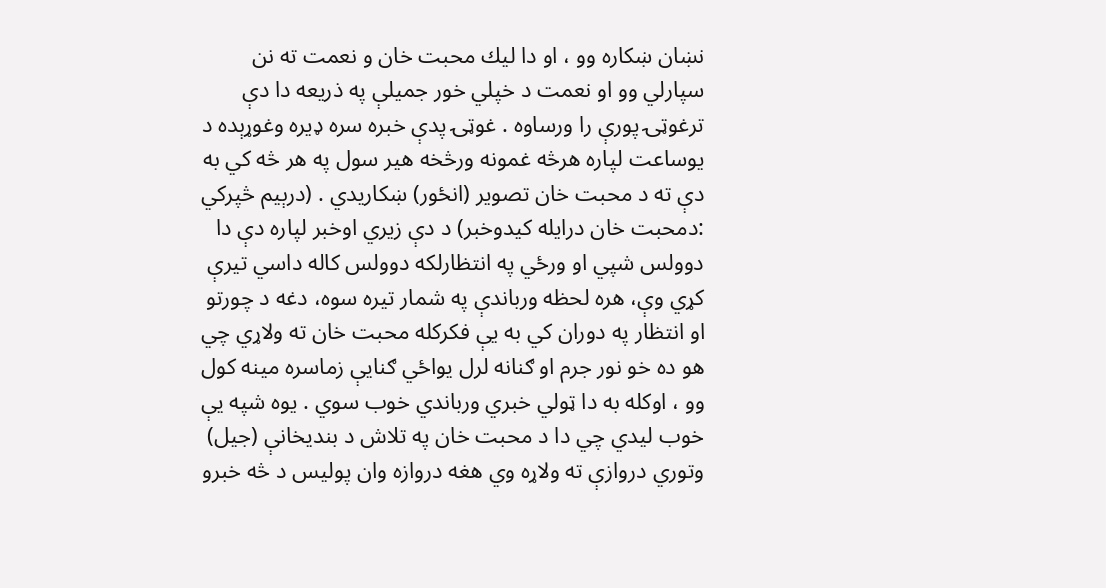نښان ښكاره وو ، او دا ليك محبت خان و نعمت ته نن سپارلي وو او نعمت د خپلي خور جميلې په ذريعه دا دې ترغوټۍ پورې را ورساوه . غوټۍ پدې خبره سره ډيره وغوړېده د يوساعت لپاره هرڅه غمونه ورڅخه هير سول په هر څه كي به دې ته د محبت خان تصوير (انځور) ښكاريدي . (درېيم څپركي :دمحبت خان درايله كيدوخبر) د دې زيري اوخبر لپاره دې دا دوولس شپي او ورځي په انتظارلكه دوولس كاله داسي تيرې كړي وې، هره لحظه ورباندې په شمار تيره سوه، دغه د چورتو او انتظار په دوران كي به يې فكركله محبت خان ته ولاړي چي هو ده خو نور جرم او ګنانه لرل يواځي ګنايې زماسره مينه كول وو ، اوكله به دا ټولي خبري ورباندي خوب سوي . يوه شپه يې خوب ليدي چي دا د محبت خان په تلاش د بنديخانې (جيل) وتوري دروازې ته ولاړه وي هغه دروازه وان پوليس د څه خبرو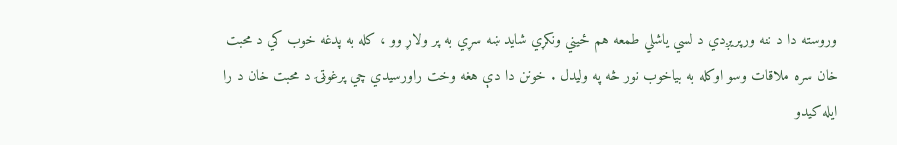وروسته دا د ننه ورپريږدي د لسي ياشلي طمعه هم ځيني ونكړي شايد ښه سړي به پر ولاړ وو ، كله به پدغه خوب كي د محبت خان سره ملاقات وسو اوكله به بياخوب نور څه په وليدل . خونن دا دې هغه وخت راورسيدي چي پرغوټۍ د محبت خان د را ايله كيدو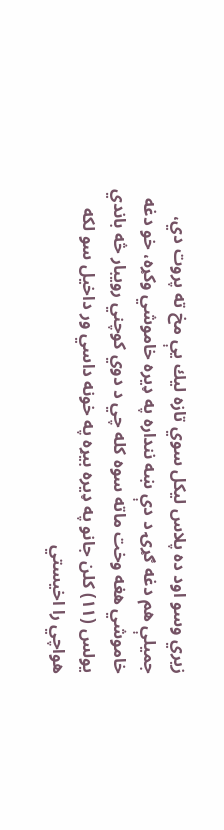زيري وسو اود ده پلاس ليكل سوي تازه ليك يې مخ ته پروت دي، جميلې هم دغه ګړۍ د دې ښه ننداره په ډيره خاموشي وكړه، خو دغه خاموشي هغه وخت ماته سوه كله چي د دوي كوچني رويبار څه باندي يولس (۱۱) كلن جانو په ډيره بيړه په خونه داسي ور داخيل سو لكه هواچي را اخيستي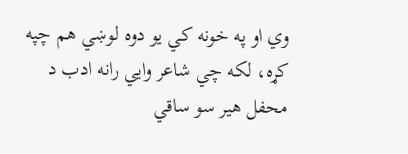وي او په خونه كي يو دوه لوښي هم چپه كړه، لكه چي شاعر وايي رانه ادب د محفل هير سو ساقي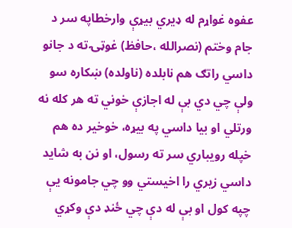عفوه غواړم له ډيري بيړې وارخطاپه سر د جام وختم (نصرالله ،حافظ) غوټۍ ته د جانو داسي راتګ هم نابلده (ناولده) ښكاره سو ولې چي دي بې له اجازې خوني ته هر كله نه ورتلي او بيا داسي په بيړه، خوخير ده هم خپله رويباري سر ته رسول، او نن به شايد داسي زيري را اخيستي وو چي جامونه يې چپه كول او بې له دې چي ځنډ دې وكړي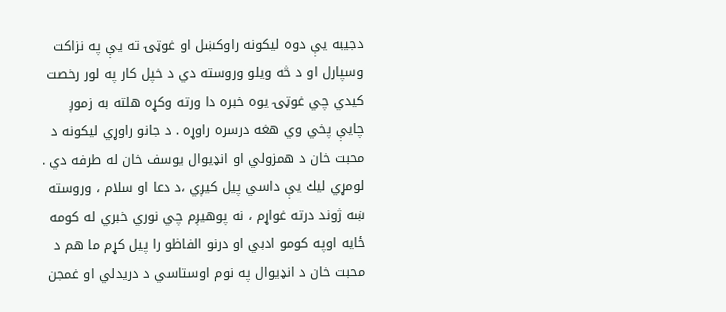دجيبه يې دوه ليكونه راوكښل او غوټۍ ته يې په نزاكت وسپارل او د څه ويلو وروسته دي د خپل كار په لور رخصت كيدي چي غوټۍ يوه خبره دا ورته وكړه هلته به زموږ چايې پخي وي هغه درسره راوړه . د جانو راوړي ليكونه د محبت خان د همزولي او انډيوال يوسف خان له طرفه دي . لومړي ليك يې داسي پيل كيږي ،د دعا او سلام ، وروسته ښه ژوند درته غواړم ، نه پوهيږم چي نوري خبري له كومه ځايه اوپه كومو ادبي او درنو الفاظو را پيل كړم ما هم د محبت خان د انډيوال په نوم اوستاسي د دريدلي او غمجن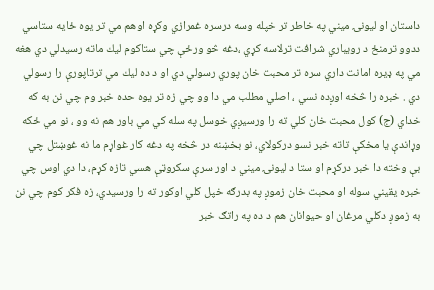داستان او ليونۍ ميني په خاطر تر خپله وسه درسره غمرازي وكړه اوهم مي تر يوه ځايه ستاسي ددوو ترمنځ د رويباري شرافت ترلاسه كړي ،دغه څو ورځې چي ستاكوم ليك ماته رسيدلي دي هغه مي په ډيره امانت داري سره تر محبت خان پوري رسولي دي او د ده ليك مي ترتاپورې را رسولي دي . خبره را څخه اوږده نسي ، اصلي مطلب مي دا وو چي زه تر يوه حده خبر وم چي نن به كه خداي (ج) كول محبت خان كلي ته را ورسيږي خوسل په سله كي مي باور هم نه وو ، نو مي ځكه وړاندې يا مخكې تاته خبر نسو دركولاي، نو بخښنه در څخه په دغه كار غواړم ما نه غوښتل چي بې وخته دا خبر دركړم او ستا د ليونۍ ميني د اور سرې سكروټې هسي تازه كړم، دا دي اوس چي خبره يقيني سوله او محبت خان زموږ په بدرګه خپل كلي اوكور ته را ورسيدي، زه فكر كوم چي نن به زموږ دكلي مرغان او حيوانان هم د ده په راتګ خبر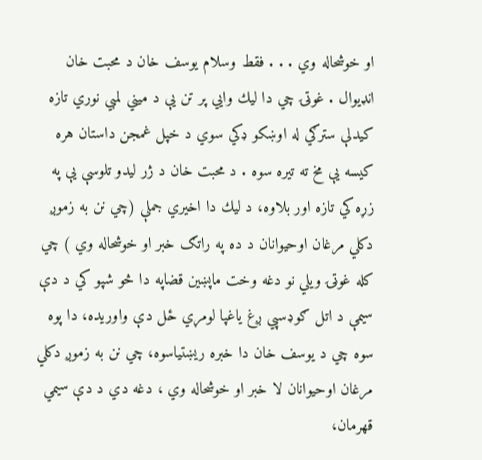او خوشحاله وي . . . فقط وسلام يوسف خان د محبت خان انډيوال . غوټۍ چي دا ليك وايي پر تن يې د ميني لمبي نوري تازه كيدلې سترګي له اوښكو ډكي سوي د خپل غمجن داستان هره كيسه يې مخ ته تيره سوه . د محبت خان د ژر ليدو تلوسې يې په زړه كي تازه اور بلاوه، د ليك دا اخيري جملې (چي نن به زموږ دكلي مرغان اوحيوانان د ده په راتګ خبر او خوشحاله وي ) چي كله غوټۍ ويلي نو دغه وخت ماپښين قضاپه دا څو شپو كي د دې سيمې د اتل ګوډسپي ږغ ياغپا لومړي ځل دې واوريده، دا پوه سوه چي د يوسف خان دا خبره ريښتياسوه، چي نن به زموږ دكلي مرغان اوحيوانان لا خبر او خوشحاله وي ، دغه دي د دې سيمي قهرمان،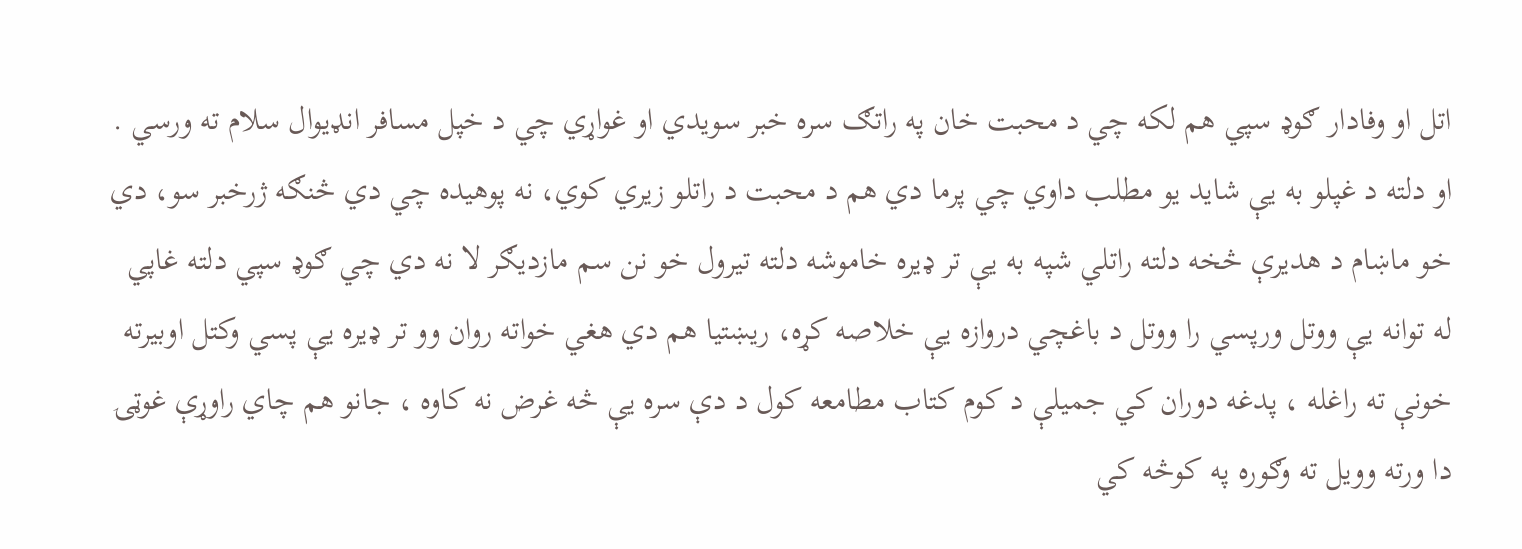اتل او وفادار ګوډ سپي هم لكه چي د محبت خان په راتګ سره خبر سويدي او غواړي چي د خپل مسافر انډيوال سلام ته ورسي . او دلته د غپلو به يې شايد يو مطلب داوي چي پرما دي هم د محبت د راتلو زيري كوي، نه پوهيده چي دي څنګه ژرخبر سو، دي خو ماښام د هديرې څخه دلته راتلي شپه به يې تر ډيره خاموشه دلته تيرول خو نن سم مازديګر لا نه دي چي ګوډ سپي دلته غاپي له توانه يې ووتل ورپسي را ووتل د باغچي دروازه يې خلاصه كړه، ريښتيا هم دي هغي خواته روان وو تر ډيره يې پسي وكتل اوبيرته خونې ته راغله ، پدغه دوران كي جميلې د كوم كتاب مطامعه كول د دې سره يې څه غرض نه كاوه ، جانو هم چاي راوړې غوټۍ دا ورته وويل ته وګوره په كوڅه كي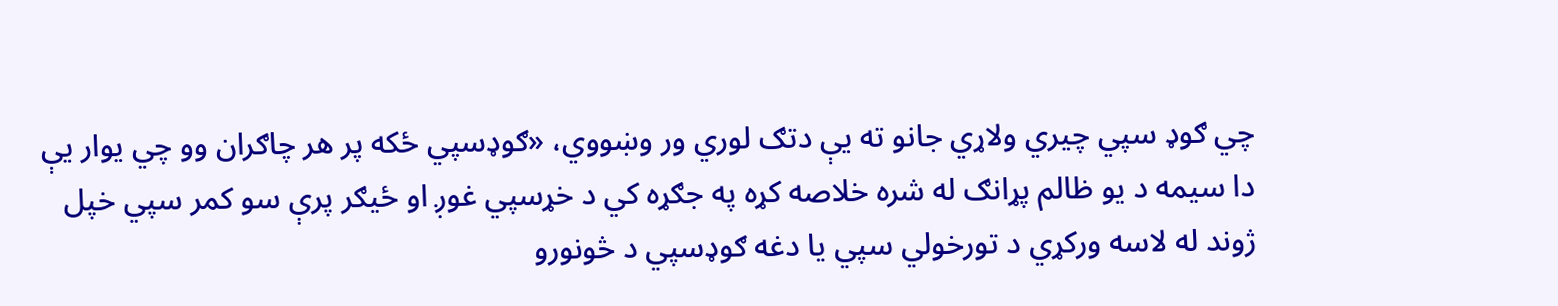چي ګوډ سپي چيري ولاړي جانو ته يې دتګ لوري ور وښووي، «ګوډسپي ځكه پر هر چاګران وو چي يوار يې دا سيمه د يو ظالم پړانګ له شره خلاصه كړه په جګړه كي د خړسپي غوږ او ځيګر پرې سو كمر سپي خپل ژوند له لاسه وركړي د تورخولي سپي يا دغه ګوډسپي د څونورو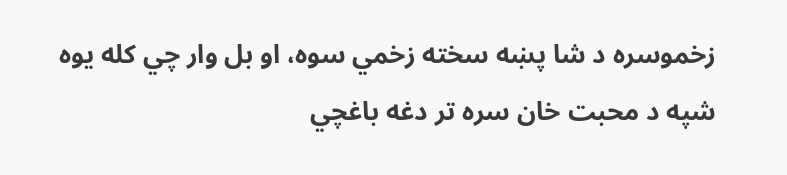زخموسره د شا پښه سخته زخمي سوه، او بل وار چي كله يوه شپه د محبت خان سره تر دغه باغچي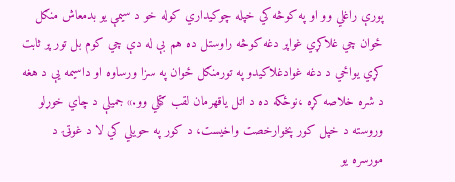پورې راغلي وو او په كوڅه كي خپله چوكيداري كوله خو د سيمې يو بدمعاش منګل ځوان چي غلاكړي غواپر دغه كوڅه راوستل ده هم بې له دې چي كوم بل تور پر ثابت كړي يواځي د دغه غوادغلاكيدو په تورمنګل ځوان په سزا ورساوه او داسيمه يې د هغه د شره خلاصه كړه ،نوځكه ده د اتل ياقهرمان لقب ګټلي وو.» جميلې د چاي خوړلو وروسته د خپل كور پخوارخصت واخيست، د كور په حويلي كي لا د غوټۍ د مورسره يو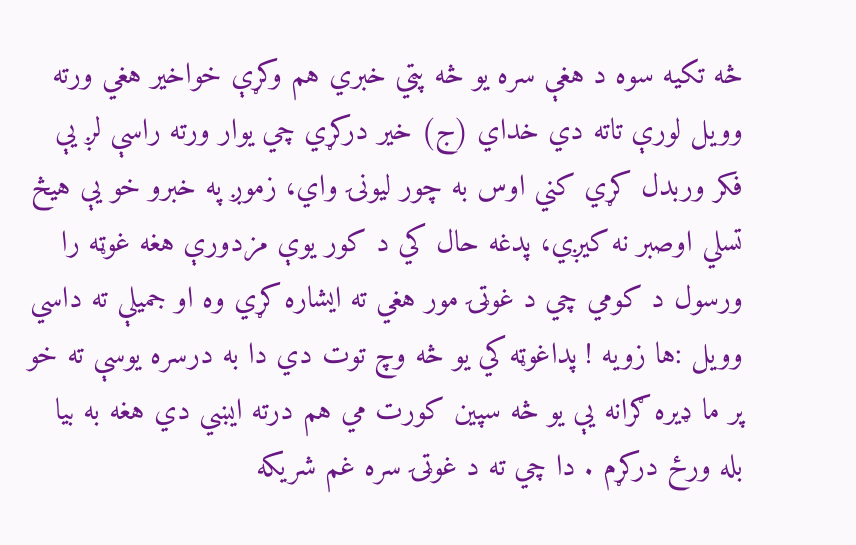څه تكيه سوه د هغې سره يو څه پټي خبري هم وكړې خواخير هغي ورته وويل لورې تاته دي خداي (ج) خير دركړي چي يوار ورته راسې لږ يې فكر وربدل كړي كني اوس به چور ليونۍ واي، زموږ په خبرو خو يې هيڅ تسلي اوصبر نه كيږي، پدغه حال كي د كور يوې مزدورې هغه غوټه را ورسول د كومي چي د غوټۍ مور هغي ته ايشاره كړي وه او جميلې ته داسي وويل :ها زويه ! پداغوټه كي يو څه وچ توت دي دا به درسره يوسې ته خو پر ما ډيره ګرانه يې يو څه سپين كورت مي هم درته ايښي دي هغه به بيا بله ورځ دركړم . دا چي ته د غوټۍ سره غم شريكه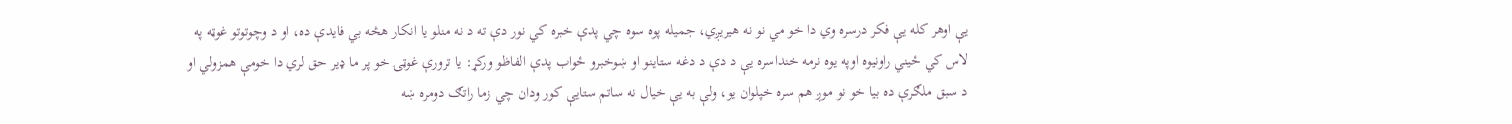يې اوهر كله يې فكر درسره وي دا خو مي نو نه هيريږي، جميله پوه سوه چي پدې خبره كي نور دې ته د نه منلو يا انكار هڅه بي فايدې ده، او د وچوتوتو غوټه په لاس كي ځيني راونيوه اوپه يوه نرمه خنداسره يې د دې د دغه ستاينو او ښوخبرو ځواب پدې الفاظو وركړ: يا ترورې غوټۍ خو پر ما ډير حق لري دا خومې همزولي او د سبق ملګرې ده بيا خو نو موږ هم سره خپلوان يو، ولې به يې خيال نه ساتم ستايې كور ودان چي زما راتګ دومره ښه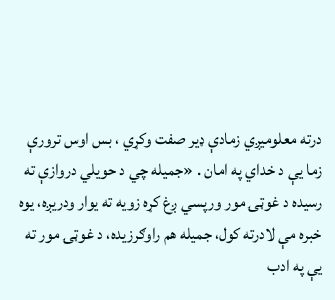درته معلوميږي زمادې ډير صفت وكړي ، بس اوس ترورې زما يې د خداي په امان . «جميله چي د حويلي دروازې ته رسيده د غوټۍ مور ورپسي ږغ كړه زويه ته يوار ودريږه، يوه خبره مې لادرته كول، جميله هم راوګرزيده، د غوټۍ مور ته يې په ادب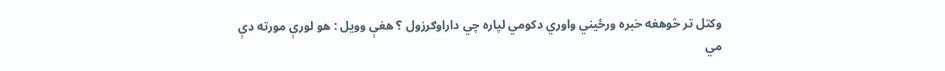وكتل تر څوهغه خبره ورځيني واوري دكومي لپاره چي داراوګرزول ؟ هغې وويل : هو لورې مورته دې مي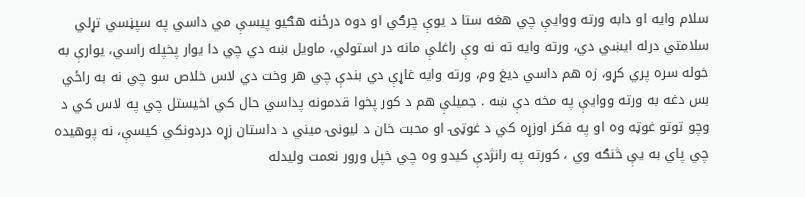سلام وايه او دابه ورته ووايې چي هغه ستا د يوې چرګي او دوه درځنه هګيو پيسې مي داسي په سپڼسي تړلي سلامتي درله ايښي دي، ورته وايه ته نه وې راغلې مانه در استولي، ماويل ښه دي چي دا يوار پخپله راسي، يوارې به خوله سره پري كړو، زه هم داسي ديغ وم، ورته وايه غاړې دي بندې چي هر وخت دي لاس خلاص سو چي نه به راځي بس دغه به ورته ووايې په مخه دې ښه . جميلې هم د كور پخوا قدمونه پداسي حال كي اخيستل چي په لاس كي د وچو توتو غوټه وه او په فكر اوزړه كي د غوټۍ او محبت خان د ليونۍ ميني د داستان زړه دردونكي كيسې، نه پوهيده چي پاي به يې څنګه وي ، كورته په رانژدې كيدو وه چي خپل ورور نعمت وليدله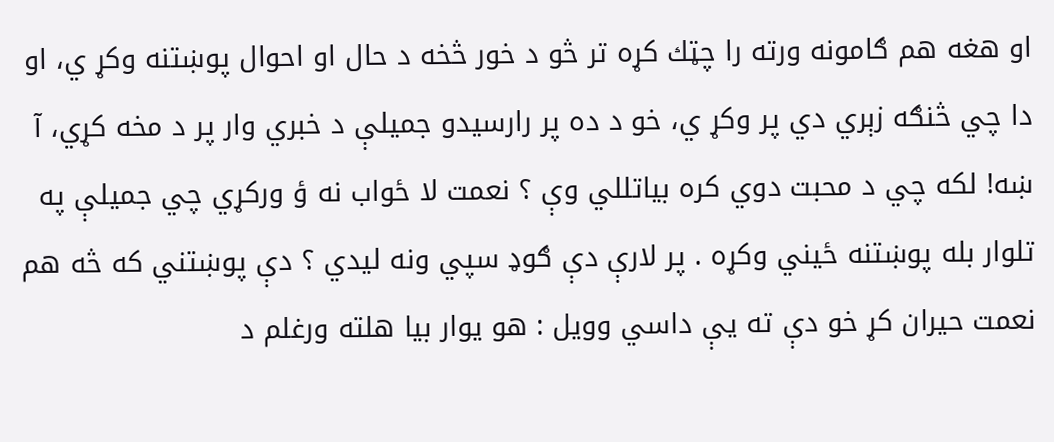او هغه هم ګامونه ورته را چټك كړه تر څو د خور څخه د حال او احوال پوښتنه وكړ ي، او دا چي څنګه زېري دي پر وكړ ي، خو د ده پر رارسيدو جميلې د خبري وار پر د مخه كړي، آ ښه! لكه چي د محبت دوي كره بياتللي وې ؟ نعمت لا ځواب نه ؤ وركړي چي جميلې په تلوار بله پوښتنه ځيني وكړه . پر لارې دې ګوډ سپي ونه ليدي ؟ دې پوښتني كه څه هم نعمت حيران كړ خو دې ته يې داسي وويل : هو يوار بيا هلته ورغلم د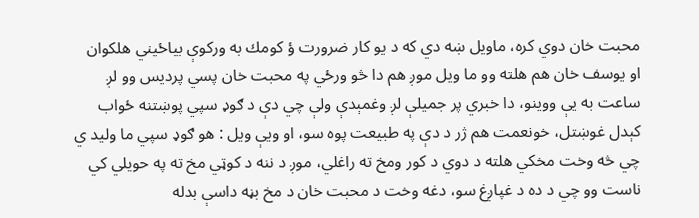محبت خان دوي كره، ماويل ښه دي كه د يو كار ضرورت ؤ كومك به وركوې بياځيني هلكوان او يوسف خان هم هلته وو ما ويل موږ هم دا څو ورځي په محبت خان پسي پرديس وو لږ ساعت به يې ووينو، دا خبري پر جميلې لږ وغمېدې ولې چي دې د ګوډ سپي پوښتنه ځواب كېدل غوښتل، خونعمت هم ژر د دې په طبيعت پوه سو، او ويې ويل : هو ګوډ سپي ما وليد ي چي څه وخت مخكي هلته د دوي د كور ومخ ته راغلي، موږ د ننه د كوټي مخ ته په حويلي كي ناست وو چي د ده د غپاږغ سو، دغه وخت د محبت خان د مخ بڼه داسې بدله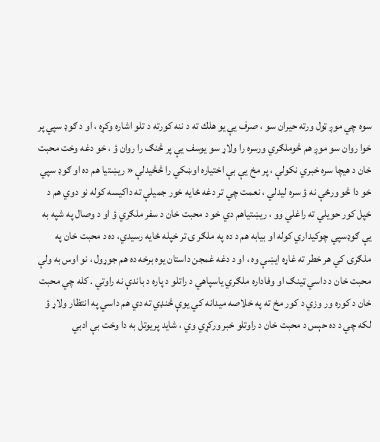سوه چي موږ ټول ورته حيران سو ، صرف يې يو هلك ته د ننه كورته د تلو اشاره وكړه ، او د ګوډ سپي پر خوا روان سو موږ هم څوملګري ورسره را ولاړ سو يوسف يې پر څنګ را روان ؤ ، خو دغه وخت محبت خان د هيچا سره خبري نكولې ، پر مخ يې بې اختياره اوښكي را څڅيدلې « ريښتيا هم ده او ګوډ سپي خو دا څو ورځې نه ؤ سره ليدلي ، نعمت چي تر دغه ځايه خور جميلې ته داكيسه كوله نو دوي هم د خپل كور حويلي ته راغلي وو ، ريښتياهم دي خو د محبت خان د سفر ملګري ؤ او د وصال په شپه به يې ګوډسپي چوكيداري كوله او بيابه هم د ده په ملګر ۍ تر خپله ځايه رسيدي، ده د محبت خان په ملګرۍ كي هر خطر ته غاړه ايښې وه ، او د دغه غمجن داستان يوه برخه ده هم جوړول ، نو اوس به ولې محبت خان د داسي ټينګ او وفاداره ملګري ياسپاهي د راتلو د پاره د باندې نه راوتي . كله چي محبت خان د كوره ور وزي د كور مخ ته په خلاصه ميدانه كي يوې څنډي ته دي هم داسي په انتظار ولاړ ؤ لكه چي د ده حېس د محبت خان د راوتلو خبر وركړي وي ، شايد پريوتل به دا وخت بې ادبي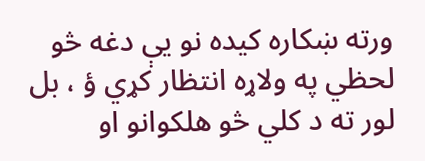ورته ښكاره كيده نو يې دغه څو لحظي په ولاړه انتظار كړي ؤ ، بل لور ته د كلي څو هلكوانو او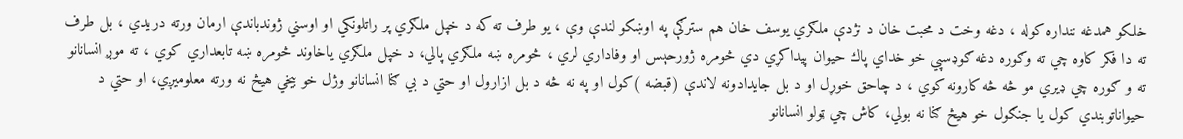خلكو همدغه ننداره كوله ، دغه وخت د محبت خان د نژدې ملګري يوسف خان هم سترګې په اوښكو لندې وې ، يو طرف ته كه د خپل ملګري پر راتلونكي او اوسني ژوندباندې ارمان ورته دريدي ، بل طرف ته دا فكر كاوه چي ته وګوره دغه ګوډسپي خو خداي پاك حيوان پيداكړي دي څومره ژورحېس او وفاداري لري ، څومره ښه ملګري پالي، د خپل ملګري ياخاوند څومره ښه تابعداري كوي ، ته موږ انسانانو ته و ګوره چي ډيري مو څه څه كارونه كوي ، د چاحق خوړل او د بل جايدادونه لاندې (قبضه )كول او په نه څه د بل ازارول او حتي د بي ګنا انسانانو وژل خو بيخي هيڅ نه ورته معلوميږي، او حتي د حيواناتوبندي كول يا جنګول خو هيڅ ګنا نه بولي، كاش چي ټولو انسانانو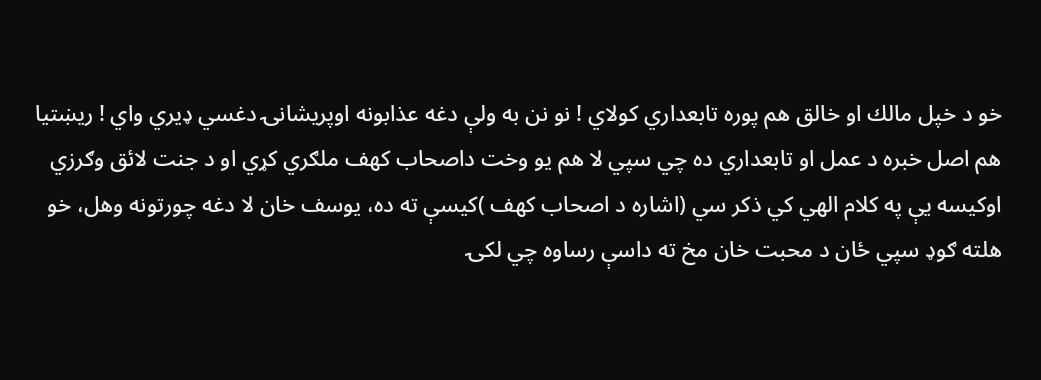خو د خپل مالك او خالق هم پوره تابعداري كولاي ! نو نن به ولې دغه عذابونه اوپريشانۍ دغسي ډيري واي ! ريښتيا هم اصل خبره د عمل او تابعداري ده چي سپي لا هم يو وخت داصحاب كهف ملګري كړي او د جنت لائق وګرزي اوكيسه يې په كلام الهي كي ذكر سي (اشاره د اصحاب كهف )كيسې ته ده، يوسف خان لا دغه چورتونه وهل، خو هلته ګوډ سپي ځان د محبت خان مخ ته داسې رساوه چي لكۍ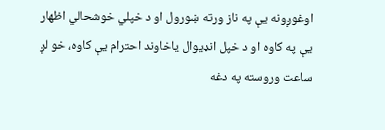اوغوږونه يې په ناز ورته ښورول او د خپلي خوشحالي اظهار يې په كاوه او د خپل انډيوال ياخاوند احترام يې كاوه، خو لږ ساعت وروسته په دغه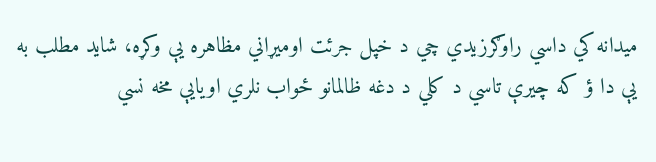ميدانه كي داسي راوګرزيدي چي د خپل جرئت اوميړاني مظاهره يې وكړه، شايد مطلب به يې دا ؤ كه چيرې تاسي د كلي د دغه ظالمانو ځواب نلري اويايې مخه نسي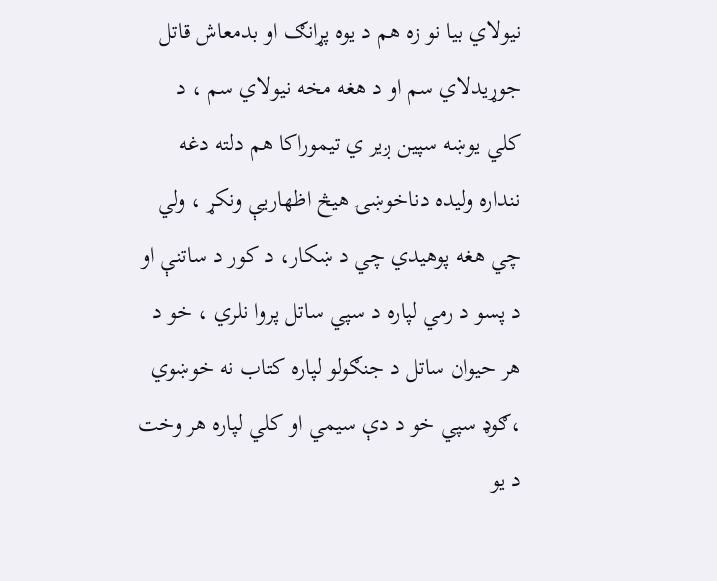نيولاي بيا نو زه هم د يوه پړانګ او بدمعاش قاتل جوړيدلاي سم او د هغه مخه نيولاي سم ، د كلي يوښه سپين ږير ي تيموراكا هم دلته دغه ننداره وليده دناخوښۍ هيڅ اظهاريې ونكړ ، ولي چي هغه پوهيدي چي د ښكار، د كور د ساتنې او د پسو د رمي لپاره د سپي ساتل پروا نلري ، خو د هر حيوان ساتل د جنګولو لپاره كتاب نه خوښوي ،ګوډ سپي خو د دې سيمي او كلي لپاره هر وخت د يو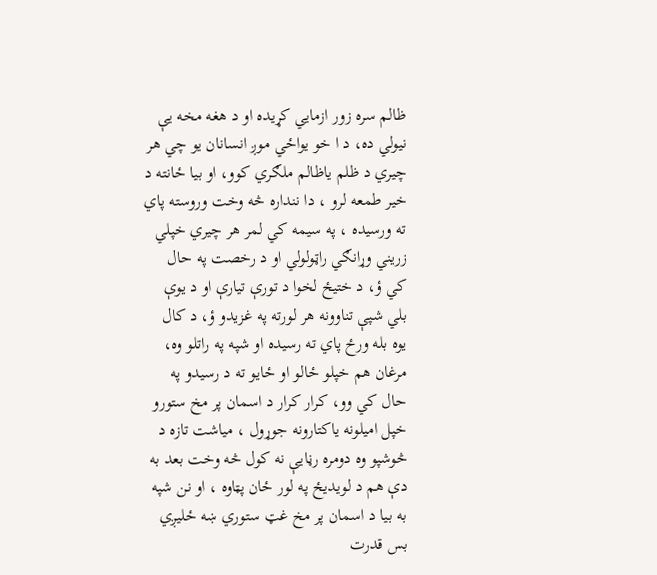ظالم سره زور ازمايي كړيده او د هغه مخه يې نيولي ده، د ا خو يواځي موږ انسانان يو چي هر چيري د ظلم ياظالم ملګري كوو، او بيا ځانته د خير طمعه لرو ، دا ننداره څه وخت وروسته پاي ته ورسيده ، په سيمه كي لمر هر چيري خپلي زريني وړانګي راټولولي او د رخصت په حال كي ؤ، د ختيځ لخوا د تورې تيارې او د يوې بلي شپې تناوونه هر لورته په غزيدو ؤ، د كال يوه بله ورځ پاي ته رسيده او شپه په راتلو وه، مرغان هم خپلو ځالو او ځايو ته د رسيدو په حال كي وو، كرار كرار د اسمان پر مخ ستورو خپل اميلونه ياكتارونه جوړول ، مياشت تازه د څوشپو وه دومره رڼايې نه كول څه وخت بعد به دې هم د لويديځ په لور ځان پټاوه ، او نن شپه به بيا د اسمان پر مخ غټ ستوري ښه ځليږي بس قدرت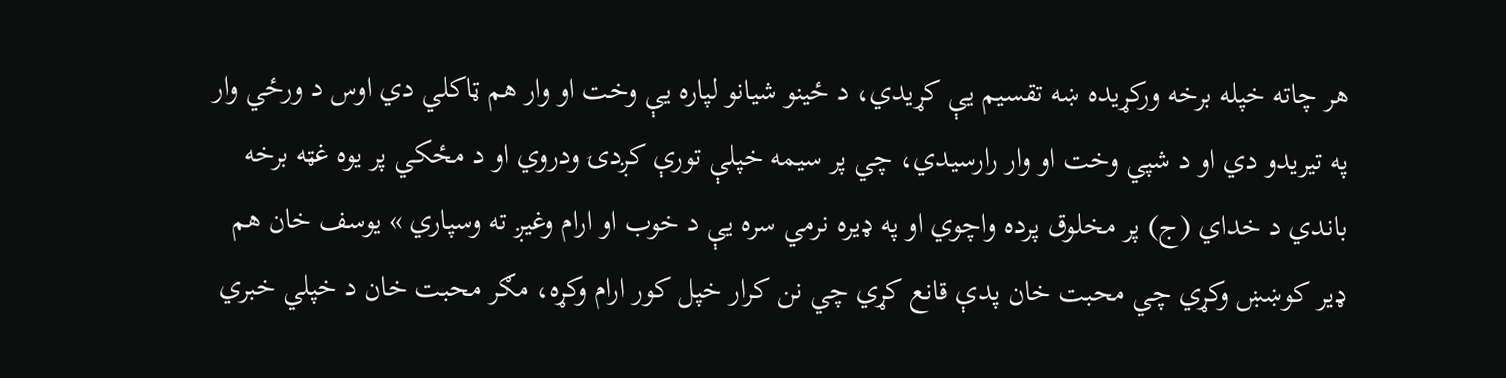هر چاته خپله برخه وركړيده ښه تقسيم يې كړيدي، د ځينو شيانو لپاره يې وخت او وار هم ټاكلي دي اوس د ورځي وار په تيريدو دي او د شپي وخت او وار رارسيدي، چي پر سيمه خپلې تورې كږدۍ ودروي او د مځكي پر يوه غټه برخه باندي د خداي (ج) پر مخلوق پرده واچوي او په ډيره نرمي سره يې د خوب او ارام وغيږ ته وسپاري » يوسف خان هم ډير كوښښ وكړي چي محبت خان پدې قانع كړي چي نن كرار خپل كور ارام وكړه، مګر محبت خان د خپلي خبري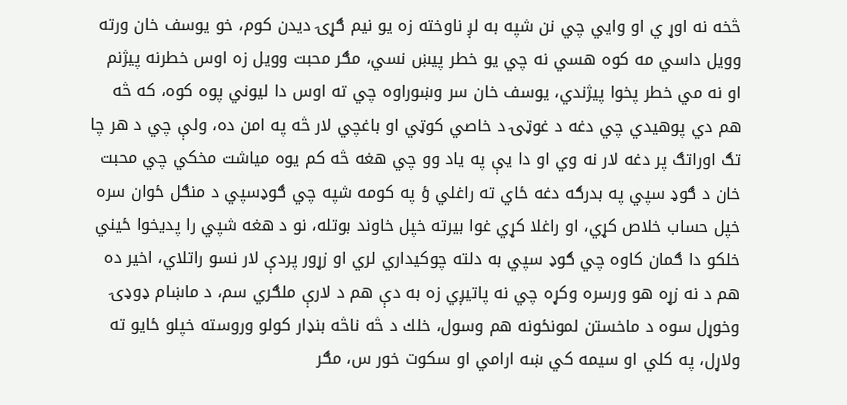څخه نه اوړ ي او وايي چي نن شپه به لږ ناوخته زه يو نيم ګړۍ ديدن كوم، خو يوسف خان ورته وويل داسي مه كوه هسي نه چي يو خطر پيښ نسي، مګر محبت وويل زه اوس خطرنه پيژنم او نه مي خطر پخوا پيژندي، يوسف خان سر وښوراوه چي ته اوس دا ليوني پوه كوه، كه څه هم دي پوهيدي چي دغه د غوټۍ د خاصي كوټي او باغچي لار څه په امن ده، ولې چي د هر چا تګ اوراتګ پر دغه لار نه وي او دا يې په ياد وو چي هغه څه كم يوه مياشت مخكي چي محبت خان د ګوډ سپي په بدرګه دغه ځاي ته راغلي ؤ په كومه شپه چي ګوډسپي د منګل ځوان سره خپل حساب خلاص كړي، او راغلا كړي غوا بيرته خپل خاوند بوتله، نو د هغه شپي را پديخوا ځيني خلكو دا ګمان كاوه چي ګوډ سپي به دلته چوكيداري لري او زړور پردې لار نسو راتلاي، اخير ده هم د نه زړه هو ورسره وكړه چي نه پاتيږي زه به دې هم د لارې ملګري سم، د ماښام ډوډۍ وخوړل سوه د ماخستن لمونځونه هم وسول، خلك د څه ناڅه بنډار كولو وروسته خپلو ځايو ته ولاړل، په كلي او سيمه كي ښه ارامي او سكوت خور س، مګر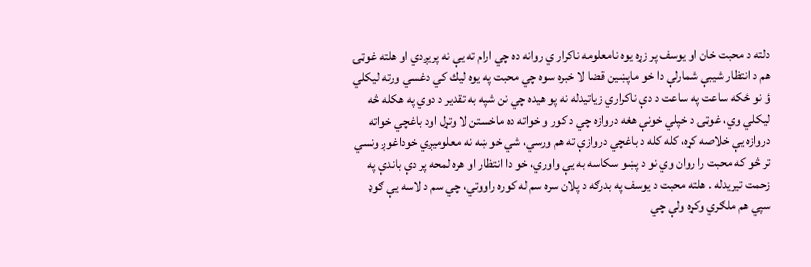دلته د محبت خان او يوسف پر زړه يوه نامعلومه ناكرار ي روانه ده چي ارام ته يې نه پريږدي او هلته غوټۍ هم د انتظار شيبې شمارلې دا خو ماپښين قضا لا خبره سوه چي محبت په يوه ليك كي دغسي ورته ليكلي ؤ نو ځكه ساعت په ساعت د دې ناكراري زياتيدله نه پو هيده چي نن شپه به تقدير د دوي په هكله څه ليكلي وي، غوټۍ د خپلي خونې هغه دروازه چي د كور و خواته ده ماخستن لا وتړل اود باغچي خواته دروازه يې خلاصه كړه، كله كله د باغچي دروازې ته هم ورسي، شي خو ښه نه معلوميږي خوداغوږ ونسي تر څو كه محبت را روان وي نو د پښو سكاسه به يې واوري، خو دا انتظار او هره لمحه پر دې باندې په زحمت تيريدله . هلته محبت د يوسف په بدرګه د پلان سره سم له كوره راووتي، چي سم د لاسه يې ګوډ سپي هم ملګري وكړه ولې چي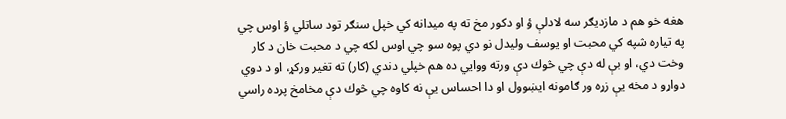هغه خو هم د مازديګر سه لادلې ؤ او دكور مخ ته په ميدانه كي خپل سنګر تود ساتلي ؤ اوس چي په تياره شپه كي محبت او يوسف وليدل نو دي پوه سو چي اوس لكه چي د محبت خان د كار وخت دي، او بې له دې چي څوك دې ورته ووايي ده هم خپلي دندي (كار) ته تغير وركړ، او د دوي دواړو د مخه يې زړه ور ګامونه ايښوول او دا احساس يې نه كاوه چي څوك دې مخامخ پرده راسي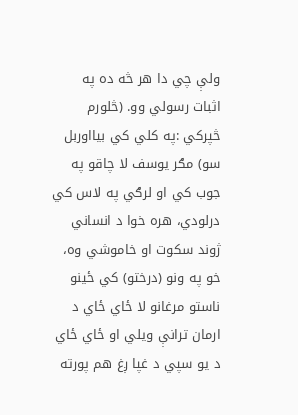ولې چي دا هر څه ده په اثبات رسولي وو. (څلورم څپركي :په كلي كي بيااوربل سو) مګر يوسف لا چاقو په جوب كي او لرګي په لاس كي درلودي، هره خوا د انساني ژوند سكوت او خاموشي وه، خو په ونو (درختو) كي ځينو ناستو مرغانو لا ځاي ځاي د ارمان ترانې ويلي او ځاي ځاي د يو سپي د غپا ږغ هم پورته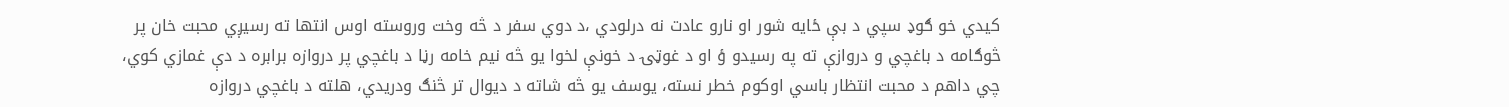كيدي خو ګوډ سپي د بې ځايه شور او نارو عادت نه درلودي ،د دوي سفر د څه وخت وروسته اوس انتها ته رسيږي محبت خان پر څوګامه د باغچي و دروازې ته په رسيدو ؤ او د غوټۍ د خونې لخوا يو څه نيم خامه رڼا د باغچي پر دروازه برابره د دې غمازي كوي، چي داهم د محبت انتظار باسي اوكوم خطر نسته، يوسف يو څه شاته د ديوال تر څنګ ودريدي، هلته د باغچي دروازه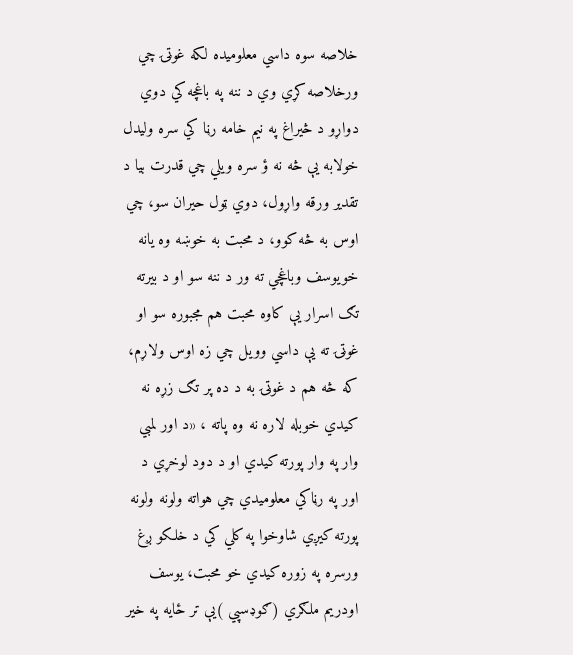خلاصه سوه داسي معلوميده لكه غوټۍ چي ورخلاصه كړي وي د ننه په باغچه كي دوي دواړو د څيراغ په نيم خامه رڼا كي سره وليدل خولابه يې څه نه ؤ سره ويلي چي قدرت بيا د تقدير ورقه واړول، دوي ټول حيران سو، چي اوس به څه كوو، د محبت به خوښه وه يانه خويوسف وباغچي ته ور د ننه سو او د بيرته تګ اسرار يې كاوه محبت هم مجبوره سو او غوټۍ ته يې داسي وويل چي زه اوس ولاړم، كه څه هم د غوټۍ به د ده پر تګ زړه نه كيدي خوبله لاره نه وه پاته ، «د اور لمبي وار په وار پورته كيدي او د دود لوخړي د اور په رڼاكي معلوميدي چي هواته ولونه ولونه پورته كيږي شاوخوا په كلي كي د خلكو ږغ ورسره په زوره كيدي خو محبت، يوسف اودريم ملګري (ګوډسپي )يې تر ځايه په خير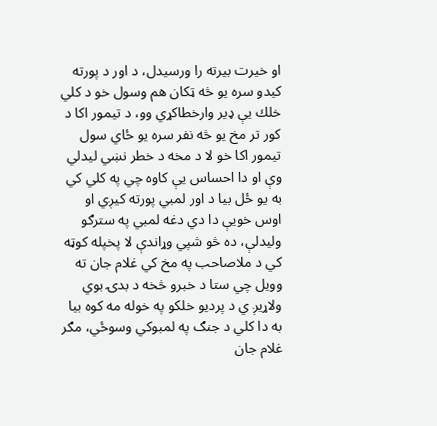او خيرت بيرته را ورسيدل، د اور د پورته كيدو سره يو څه ټكان هم وسول خو د كلي خلك يې ډير وارخطاكړي وو، د تيمور اكا د كور تر مخ يو څه نفر سره يو ځاي سول تيمور اكا خو لا د مخه د خطر نښي ليدلي وې او دا احساس يې كاوه چي په كلي كي به يو ځل بيا د اور لمبي پورته كيږي او اوس خويې دا دي دغه لمبي په سترګو وليدلې، ده څو شپي وړاندې لا پخپله كوټه كي د ملاصاحب په مخ كي غلام جان ته وويل چي ستا د خبرو څخه د بدۍ بوي ولاړيږ ي د پرديو خلكو په خوله مه كوه بيا به دا كلي د جنګ په لمبوكي وسوځي، مګر غلام جان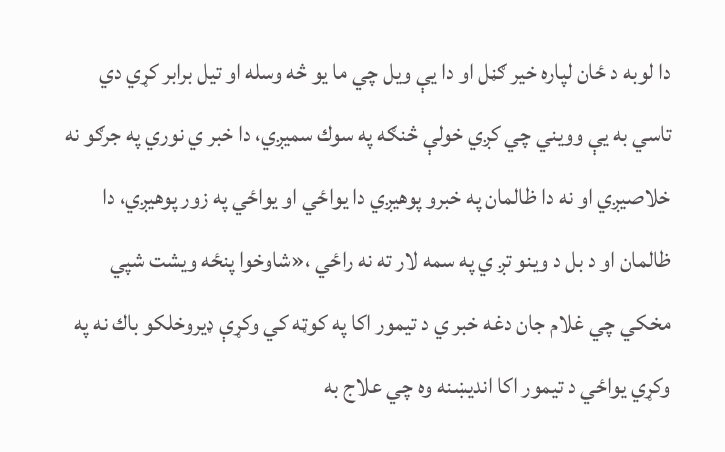دا لوبه د ځان لپاره خير ګڼل او دا يې ويل چي ما يو څه وسله او تيل برابر كړي دي تاسي به يې وويني چي كږي خولې څنګه په سوك سميږي، دا خبر ي نوري په جرګو نه خلاصيږي او نه دا ظالمان په خبرو پوهيږي دا يواځي او يواځي په زور پوهيږي، دا ظالمان او د بل د وينو تږ ي په سمه لار ته نه راځي ،«شاوخوا پنځه ويشت شپي مخكي چي غلام جان دغه خبر ي د تيمور اكا په كوټه كي وكړې ډيروخلكو باك نه په وكړي يواځي د تيمور اكا انديښنه وه چي علاج به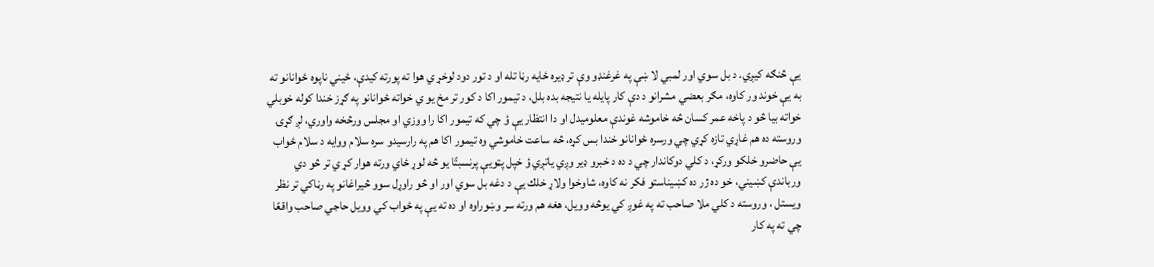يې څنګه كيږي. د بل سوي اور لمبي لا ښې په غرغنډو وې تر ډيره ځايه رڼا تله او د تور دود لوخړ ي هوا ته پورته كيدې، ځيني ناپوه ځوانانو ته به يې خوند ور كاوه، مګر بعضي مشرانو د دې كار پايله يا نتيجه بده بلل، د تيمور اكا د كور تر مخ يو ي خواته ځوانانو په ګړز خندا كوله خوبلي خواته بيا څو د پاخه عمر كسان څه خاموشه غوندې معلوميدل او دا انتظار يې ؤ چي كه تيمور اكا را ووزي او مجلس ورڅخه واوري، لږ ګړۍ وروسته ده هم غاړي تازه كړي چي ورسره ځوانانو خندا بس كړه، څه ساعت خاموشي وه تيمور اكا هم په رارسيدو سره سلام ووايه د سلام ځواب يې حاضرو خلكو وركړ، د كلي دوكاندار چي د ده د خبرو ډير وږي ياتږي ؤ خپل پټويې پرنسبتًا يو څه لوړ ځاي ورته هوار كړ ي تر څو دي ورباندې كښيني، خو ده ژر ده كښيناستو فكر نه كاوه، شاوخوا ولاړ خلك يې د دغه بل سوي اور او څو راوړل سوو څيراغانو په رڼاكي تر نظر ويستل ، وروسته د كلي ملا صاحب ته په غوږ كي يوڅه وويل، هغه هم ورته سر وښوراوه او ده ته يې په ځواب كي وويل حاجي صاحب واقعًا چي ته په كار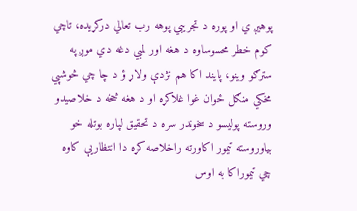پوهيږ ي او پوره د تجريبي پوهه رب تعالي دركړيده، تاچي كوم خطر محسوساوه د هغه اور لمبي دغه دي موږ په سترګو وينو، پايند اكا هم نژدې ولاړ ؤ د چا چي څوشپي مخكي منګل ځوان غوا غلاكړه او د هغه څخه د خلاصيدو وروسته پوليسو د سخوندر سره د تحقيق لپاره بوتله خو بياوروسته تيمور اكاورته راخلاصه كړه دا انتظاريې كاوه چي تيموراكا به اوس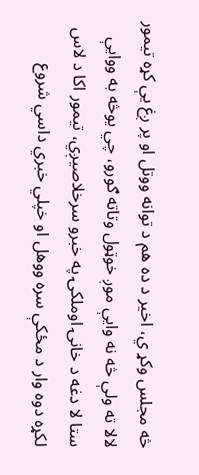څه مجلس وكړ ي، اخير د ده هم د توانه ووتل او پر ږغ يې كړه تيمور لالا ته ولې څه نه وايې موږ خوټول وتاته ګورو، چي يوڅه به ووايې ستا لا دغه د خانۍ اوملكۍ په خبرو سرخلاصيږي، تيمور اكا د لاس لكړه دوه وار د مځكې سره ووهل او خپلي خبري داسي شروع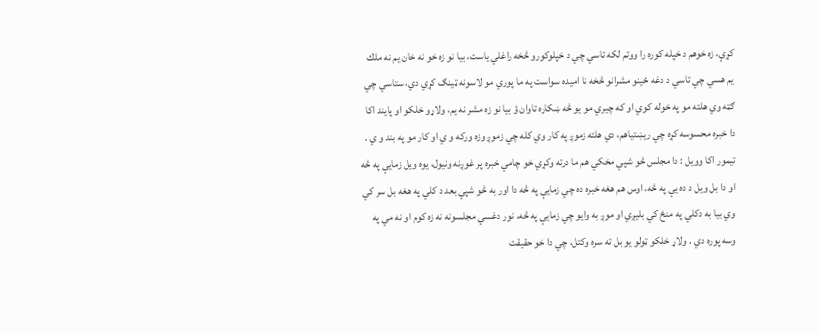كړې، زه خوهم د خپله كوره را ووتم لكه تاسي چي د خپلوكورو څخه راغلي ياست، بيا نو زه خو نه خان يم نه ملك يم هسي چي تاسي د دغه ځينو مشرانو څخه نا اميده سواست په ما پوري مو لاسونه ټينګ كړي دي، ستاسي چي ګټه وي هلته مو په خوله كوي او كه چيري مو يو څه ښكاره تاوان ؤ بيا نو زه مشر نه يم، ولاړو خلكو او پايند اكا دا خبره محسوسه كړه چي ريښتياهم، دي هلته زموږ په كار وي كله چي زموږ وزه وركه و ي او كار مو په بند و ي . تيمور اكا وويل : دا مجلس څو شپي مخكي هم ما درته وكړي خو چامي خبره پر غوږنه ونيول، يوه ويل زمايې په څه او دا بل ويل د ده يې په څه، اوس هم هغه خبره ده چي زمايې په څه دا اور به څو شپي بعد د كلي په هغه بل سر كي وي بيا به دكلي په منځ كي بليږي او موږ به وايو چي زمايې په څه، نور دغسي مجلسونه نه زه كوم او نه مي په وسه پوره دي . ولاړ خلكو ټولو يو بل ته سره وكتل، چي دا خو حقيقت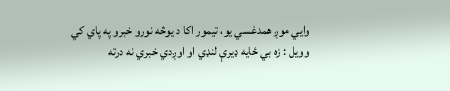وايي موږ همدغسي يو، تيمور اكا د يوڅه نورو خبرو په پاي كي وويل : زه بي ځايه ډيرې لنډي او اوږدي خبري نه درته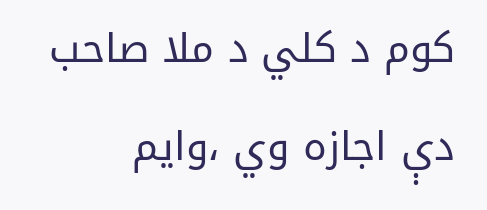كوم د كلي د ملا صاحب دې اجازه وي ،وايم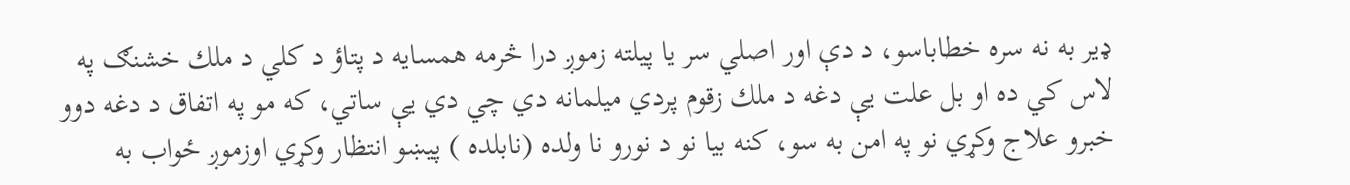ډير به نه سره خطاباسو، د دې اور اصلي سر يا پيلته زموږ درا څرمه همسايه د پتاؤ د كلي د ملك خشنګ په لاس كي ده او بل علت يې دغه د ملك زقوم پردي ميلمانه دي چي دي يې ساتي، كه مو په اتفاق د دغه دوو خبرو علاج وكړي نو په امن به سو، كنه بيا نو د نورو نا ولده (نابلده ) پيښو انتظار وكړي اوزموږ ځواب به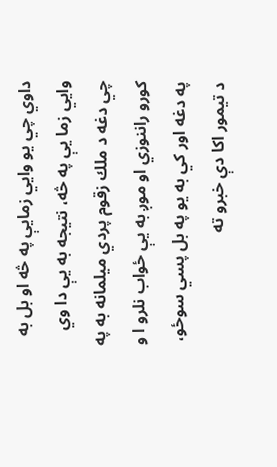داوي چي يو وايي زمايې په څه او بل به وايي زما يې په څه، نتيجه به يې دا وي چي دغه د ملك زقوم پردي ميلمانه به په كورو راننوزي او موږ به يې ځواب نلرو ا و په دغه اور كي به يو په بل پسي سوځو، د تيمور اكا دې خبرو ته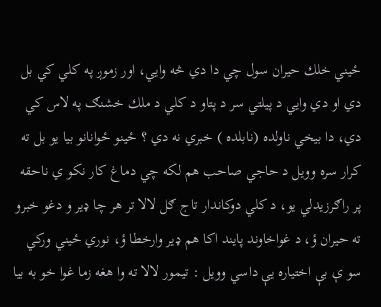ځيني خلك حيران سول چي دا دي څه وايي، اور زموږ په كلي كي بل دي او دي وايي د پيلتي سر د پتاو د كلي د ملك خشنګ په لاس كي دي، دا بيخي ناولده (نابلده ) خبري نه دي ؟ ځينو ځوانانو بيا يو بل ته كرار سره وويل د حاجي صاحب هم لكه چي دماغ كار نكو ي ناحقه پر راګرزيدلي يو، د كلي دوكاندار تاج ګل لالا تر هر چا ډير و دغو خبرو ته حيران ؤ، د غواخاوند پايند اكا هم ډير وارخطا ؤ، نوري ځيني وركي سو ې بې اختياره يې داسي وويل : تيمور لالا ته وا هغه زما غوا خو به بيا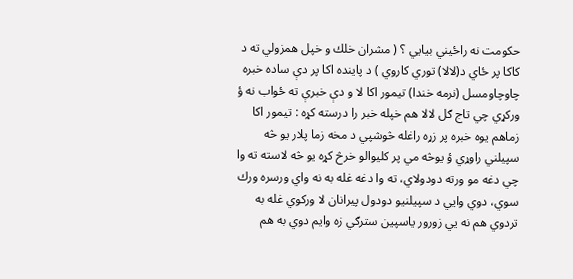حكومت نه راځيني بيايي ؟ ( مشران خلك و خپل همزولي ته د كاكا پر ځاي د(لالا) توري كاروي ) د پاينده اكا پر دې ساده خبره چاوچاومسل (نرمه خندا) تيمور اكا لا و دې خبرې ته ځواب نه ؤ وركړي چي تاج ګل لالا هم خپله خبر را درسته كړه : تيمور اكا زماهم يوه خبره پر زړه راغله څوشپي د مخه زما پلار يو څه سپيلني راوړي ؤ يوڅه مي پر كليوالو خرڅ كړه يو څه لاسته ته وا چي دغه مو ورته دودولاي، ته وا دغه غله به نه واي ورسره ورك سوي، دوي وايي د سپيلنيو دودول پيرانان لا وركوي غله به تردوي هم نه يي زورور ياسپين سترګي زه وايم دوي به هم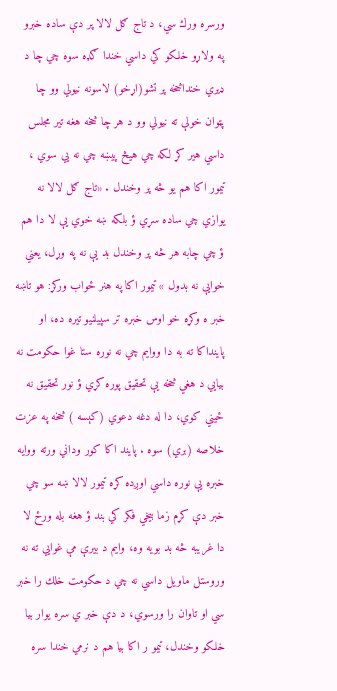ورسره ورك سي، د تاج ګل لالا پر دې ساده خبرو په ولاړو خلكو كي داسي خندا ګډه سوه چي چا د ډيري خنداڅخه پر تشو(اړخو) لاسونه نيولي وو چا پټوان خولې ته نيولي وو د هر چا څخه هغه تير مجلس داسي هير كړ لكه چي هيڅ پيښه چي نه يي سوي ، تيمور اكا هم يو څه پر وخندل . «تاج ګل لالا نه يوازي چي ساده سړي ؤ بلكه ښه خوي يې لا دا هم ؤ چي چابه هر څه پر وخندل بد يې نه په وړل، يعني خوايې نه بدول » تيمور اكا په هنر ځواب وركړ: هو تاښه خبر ه وكړه خو اوس خبره تر سپيلنيو تيره ده، او پاينداكا ته به دا ووايم چي نه نوره ستا غوا حكومت نه بيايي د هغي څخه يې تحقيق پوره كړي ؤ نور تحقيق نه ځيني كوي، دا له دغه دعوي (كېسه ) څخه په عزت خلاصه (بري) سوه . پايند اكا كور وداني ورته ووايه خبره يې نوره داسي اوږده كړه تيمور لالا ښه سو چي خبر دې كړم زما بيخي فكر كي بند ؤ هغه بله ورځ لا دا غريبه څه بد بويه وه، وايم د بيرې مې غوايي ته نه وروستل ماويل داسي نه چي د حكومت خلك را خبر سي او تاوان را ورسوي، د دې خبر ي سره يوار بيا خلكو وخندل، تيمو ر اكا بيا هم د نرمي خندا سره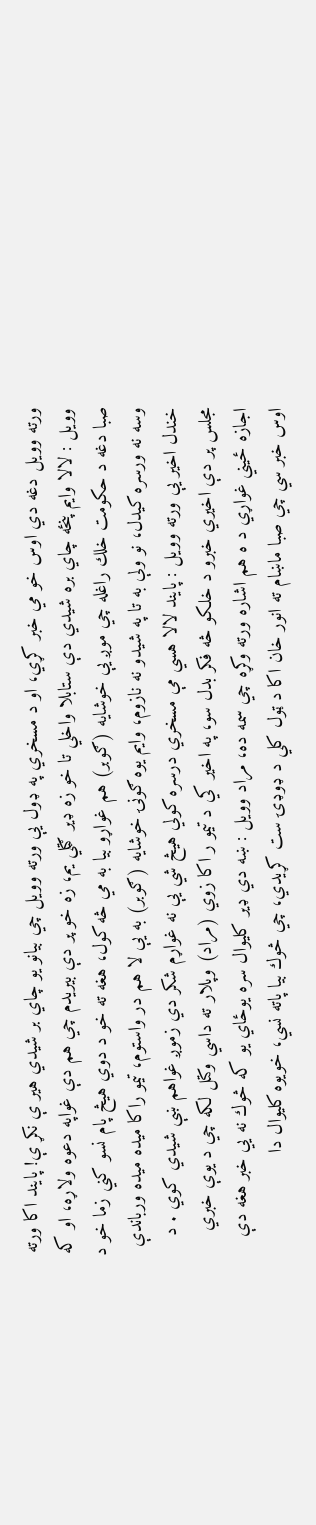ورته وويل دغه دي اوس خو مي خبر كړي، او د مسخري په ډول يې ورته وويل چي بيانو يو چاي بر شيدي هير ې نكړ ې! پايند اكا ورته وويل : لالا وايم پنځه چاي بره شيدي دې ستابلا واخلي تا خو زه ډير ګټلي يم، زه خو پر دې بيريدم چي هم دې غواپه دعوه ولاړه، او كه صبا دغه د حكومت خلك راغله چي موږ يې خوشايه (ګوبر) هم غواړو بيا به مي څه كول، هغه ته خو د دوي هيڅ پام نسو كني زما خو د وسه نه ورسره كيدل، نو ولې به تا په شيدو نه نازوم، وايم يوه ګونۍ خوشايه (ګوبر) به يې لا هم در واستوم، تيمو راكا ميده ميده ورباندې خندل اخير يې ورته وويل : پايند لالا هسي مې مسخري درسره كولي هيڅ شي يې نه غواړم شكر دي زموږ غواهم ښې شيدي كوي . د مجلس پر دې اخيري خبرو د خلكو څه فكر بدل سو، په اخير كي د تيمو ر اكا زوي (مراد) وپلار ته داسي وكتل لكه چي د يوې خبري اجازه ځيني غواړي د ه هم اشاره ورته وكړه چي سمه ده، مراد وويل : ښه دي ډير كليوال سره يوځاي يو كه څوك نه يي خبر هغه دې اوس خبر سي چي صبا ماښام ته انور خان اكا د ټول كلي د ډوډۍ ست كړيدي، چي څوك بيا پاته نسي، خويوه كليوال دا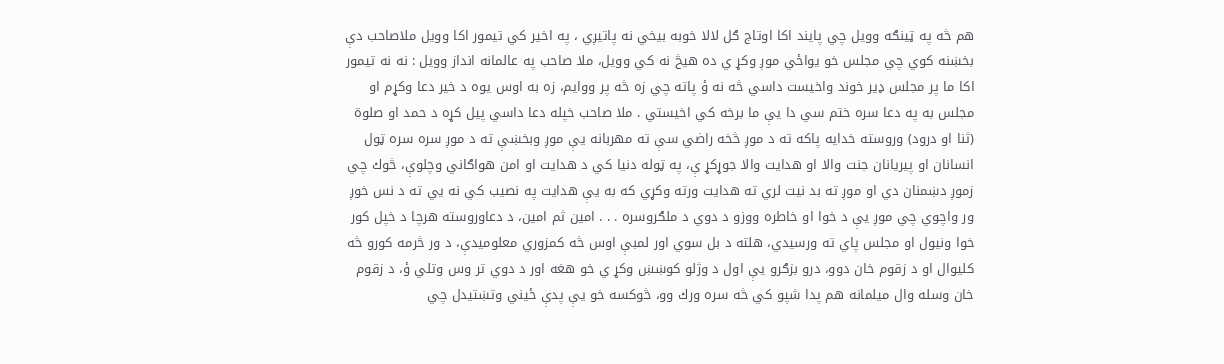هم څه په ټينګه وويل چي پايند اكا اوتاج ګل لالا خوبه بيخي نه پاتيږي ، په اخير كي تيمور اكا وويل ملاصاحب دې بخښنه كوي چي مجلس خو يواځي موږ وكړ ي ده هيڅ نه كي وويل، ملا صاحب په عالمانه انداز وويل : نه نه تيمور اكا ما پر مجلس ډير خوند واخيست داسي څه نه ؤ پاته چي زه څه پر ووايم، زه به اوس يوه د خير دعا وكړم او مجلس به په دعا سره ختم سي دا يې ما برخه كي اخيستي . ملا صاحب خپله دعا داسي پيل كړه د حمد او صلوة (ثنا او درود) وروسته خدايه پاكه ته د موږ څخه راضي سې ته مهربانه يې موږ وبخښې ته د موږ سره سره ټول انسانان او پيريانان جنت والا او هدايت والا جوړكړ ې، په ټوله دنيا كي د هدايت او امن هواګاني وچلوې، څوك چي زموږ دښمنان دي او موږ ته بد نيت لري ته هدايت ورته وكړي كه به يې هدايت په نصيب كي نه يي ته د نس خوږ ور واچوي چي موږ يې د خوا او خاطره ووزو د دوي د ملګروسره . . . امين ثم امين، د دعاوروسته هرچا د خپل كور خوا ونيول او مجلس پاي ته ورسيدي، هلته د بل سوي اور لمبې اوس څه كمزوري معلوميدې، د ور څرمه كورو څه كليوال او د زقوم خان دوو، درو بزګرو يې اول د وژلو كوښښ وكړ ي خو هغه اور د دوي تر وس وتلي ؤ، د زقوم خان وسله وال ميلمانه هم پدا شپو كي څه سره ورك وو، څوكسه خو يې پدې ځيني وتښتيدل چي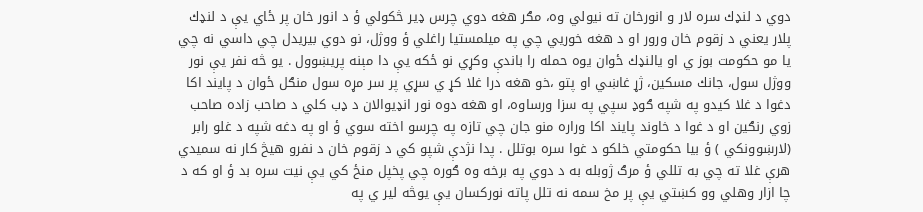دوي د لنډك سره لار و انورخان ته نيولي وه، مګر هغه دوي چرس ډير څكولي ؤ د انور خان پر ځاي يې د لنډك پلار يعني د زقوم خان ورور او د هغه خوريي چي په ميلمستيا راغلي ؤ ووژل، نو دوي بيريدل چي داسي نه چي يا مو حكومت بوز ي او يالنډك ځوان يوه حمله را باندې وكړي نو ځكه يې دا مېنه پريښوول . يو څه نفر يې نور ووژل سول، جانك مسكين، ژړ غاښي او پتو ،خو هغه درا غلا كړ ي سړي پر سر مړه سول منګل ځوان د پايند اكا دغوا د غلا كيدو په شپه ګوډ سپي په سزا ورساوه، او هغه دوه نور انډيوالان د ډب كلي د صاحب زاده صاحب زوي رنګين او د غوا د خاوند پايند اكا وراره منو جان چي تازه په چرسو اخته سوي ؤ او په دغه شپه د غلو رابر (لارښوونكي ) ؤ بيا حكومتي خلكو د غوا سره بوتلل . پدا نژدې شپو كي د زقوم خان د نفرو هيڅ كار نه سميدي هرې غلا ته چي به تللي ؤ مرګ ژوبله به د دوي په برخه وه ګوره چي پخپل منځ كي يې نيت سره بد ؤ او كه د چا ازار وهلي وو كښتي يې پر مخ سمه نه تلل پاته نوركسان يې يوڅه لير ي په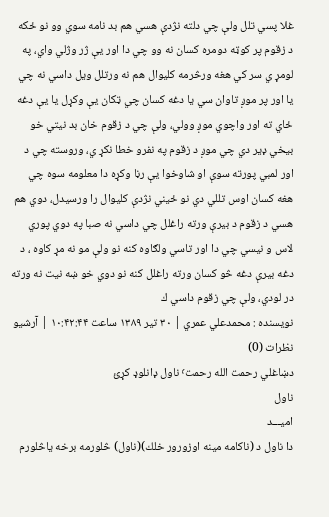غلا پسي تلل ولې چي دلته نژدې هسي هم بد نامه سوي وو نو ځكه د زقوم پر كوټه دومره كسان نه وو چي دا اور يې ژر وژلي واي، په لومړ ي سر كي هغه ورڅرمه كليوال هم نه ورتلل ويل داسي نه چي يا اور پر موږ تاوان سي يا دغه كسان چي ټكان يې وكړل يا يې دغه ځاي ته اور واچوي موږ وولي، ولې چي د زقوم خان بد نيتي خو بيخي ډير دي چي موږ د زقوم په نفرو خطا نكړ ي، وروسته چي د اور لمبي پورته سوې او شاوخوا يې رڼا وكړه دا معلومه سوه چي هغه كسان اوس تللي دي نو ځيني نژدې كليوال را ورسيدل، دوي هم هسي د زقوم د بيرې ورته راغلل چي داسي نه صبا په دوي پوري لاس و نيسي چي دا اور تاسي ولګاوه كنه نو ولې مو نه مړ كاوه ، د دغه بيرې دغه څو كسان ورته راغلل كنه نو دوي خو ښه نيت نه ورته در لودي، ولې چي زقوم داسي ك
نويسنده : محمدعلي عمري | ۳۰ تير ۱۳۸۹ ساعت ۱۰:۴۲:۴۴ | آرشيو نظرات (0)
دښاغلي رحمت الله رحمت٬ ناول ډانلوډ كړئ
ناول
اميـــد
دا ناول د (ناكامه مينه اوزورور خلك)(ناول) څلورمه برخه ياڅلورم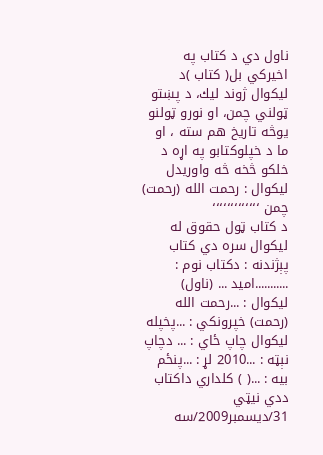ناول دي د كتاب په اخيركي بل( كتاب )د ليكوال ژوند ليك، د پښتو ټولني چمن، او نورو ټولنو يوڅه تاريخ هم سته ، او ما د خپلوكتابو په اړه د خلكو څخه څه واوريدل ليكوال : رحمت الله (رحمت) چمن ٬٬٬٬٬٬٬٬٬٬٬٬٬
د كتاب ټول حقوق له ليكوال سره دي كتاب پېژندنه : دكتاب نوم : ...........اميد ... (ناول) ليكوال : ...رحمت الله (رحمت) خپرونكي : ...پخپله ليكوال چاپ ځاي : ... دچاپ نېټه : ...2010 لړ : ...پنځم بيه : ...( ) كلداري داكتاب ددي نيټي 31/ديسمبر2009/سه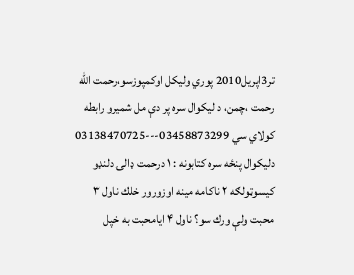تر3اپريل2010 پوري وليكل اوكمپوزسو،رحمت الله رحمت ،چمن، د ليكوال سره پر دې مل شميرو رابطه كولاي سي 03458873299---03138470725
دليكوال پنځه سره كتابونه : ۱ درحمت ډالۍ دلنډو كيسوټولګه ۲ ناكامه مينه اوزورور خلك ناول ۳ محبت ولې ورك سو؟ ناول ۴ ايامحبت به خپل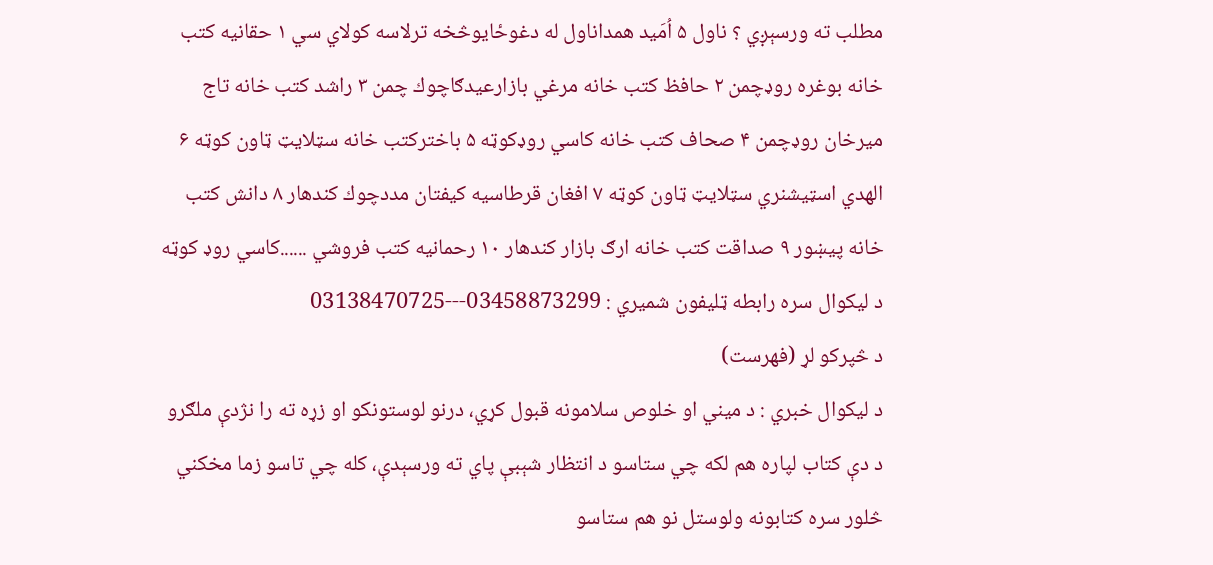مطلب ته ورسېږي ؟ ناول ۵ اُمَيد همداناول له دغوځايوڅخه ترلاسه كولاي سي ۱ حقانيه كتب خانه بوغره روډچمن ۲ حافظ كتب خانه مرغي بازارعيدګاچوك چمن ۳ راشد كتب خانه تاج ميرخان روډچمن ۴ صحاف كتب خانه كاسي روډكوټه ۵ باختركتب خانه سټلايټ ټاون كوټه ۶ الهدي اسټيشنري سټلايټ ټاون كوټه ۷ افغان قرطاسيه كيفتان مددچوك كندهار ۸ دانش كتب خانه پيښور ۹ صداقت كتب خانه ارګ بازار كندهار ۱۰ رحمانيه كتب فروشي ......كاسي روډ كوټه د ليكوال سره رابطه ټليفون شميري : 03458873299---03138470725
د څپركو لړ (فهرست)
د ليكوال خبري : د ميني او خلوص سلامونه قبول كړي، درنو لوستونكو او زړه ته را نژدې ملګرو د دې كتاب لپاره هم لكه چي ستاسو د انتظار شېبې پاي ته ورسېدې، كله چي تاسو زما مخكني څلور سره كتابونه ولوستل نو هم ستاسو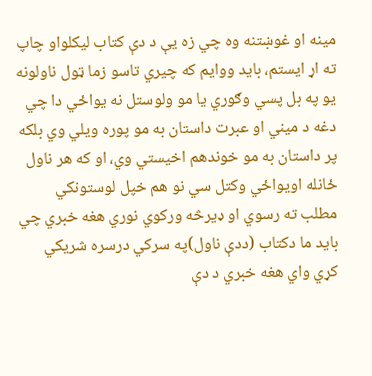مينه او غوښتنه وه چي زه يې د دې كتاب ليكلواو چاپ ته اړ ايستم، بايد ووايم كه چيري تاسو زما ټول ناولونه يو په بل پسي وګوري يا مو ولوستل نه يواځي دا چي دغه د ميني او عبرت داستان به مو پوره ويلي وي بلكه پر داستان به مو خوندهم اخيستي وي، او كه هر ناول ځانله اويواځي وكتل سي نو هم خپل لوستونكي مطلب ته رسوي او ډيرڅه وركوي نوري هغه خبري چي بايد ما دكتاب (ددې ناول)په سركي درسره شريكي كړي واي هغه خبري د دې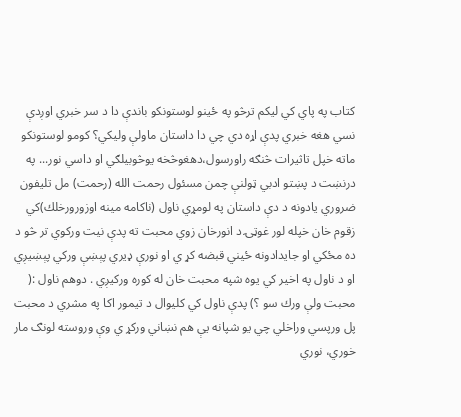كتاب په پاي كي ليكم ترڅو په ځينو لوستونكو باندې دا د سر خبري اوږدې نسي هغه خبري پدې اړه دي چي دا داستان ماولې وليكي؟ كومو لوستونكو ماته خپل تاثيرات څنګه راورسول،دهغوڅخه يوڅوبيلګي او داسي نور... په درنښت د پښتو ادبي ټولنې چمن مسئول رحمت الله (رحمت) مل تليفون
ضروري يادونه د دې داستان په لومړي ناول (ناكامه مينه اوزورورخلك)كي زقوم خان خپله لور غوټۍ د انورخان زوي محبت ته پدې نيت وركوي تر څو د ده مځكي او جايدادونه ځيني قبضه كړ ي او نورې ډيري پېښې وركي پېښيږي او د ناول په اخير كي يوه شپه محبت خان له كوره وركيږي . دوهم ناول :( محبت ولې ورك سو ؟) پدې ناول كي كليوال د تيمور اكا په مشري د محبت پل ورپسي وراخلي چي يو شپانه يې هم نښاني وركړ ي وې وروسته لونګ مار خوري، نوري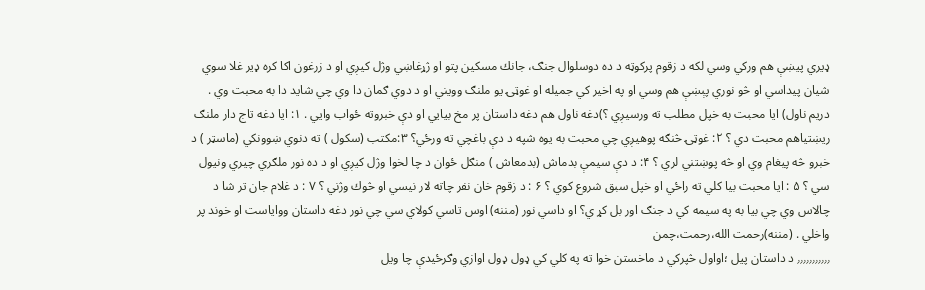ډيري پيښې هم وركي وسي لكه د زقوم پركوټه د ده دوسلوال جنګ، جانك مسكين پتو او ژړغاښي وژل كيږي او د زرغون اكا كره ډير غلا سوي شيان پيداسي او څو نوري پېښې هم وسي او په اخير كي جميله او غوټۍ يو ملنګ وويني او د دوي ګمان دا وي چي شايد دا به محبت وي . دريم ناول) ايا محبت به خپل مطلب ته ورسيږي ؟)دغه ناول هم دغه داستان پر مخ بيايي او دې خبروته ځواب وايي . ۱: ايا دغه تاج دار ملنګ ريښتياهم محبت دي ؟ ۲: غوټۍ څنګه پوهيږي چي محبت به يوه شپه د دې باغچي ته ورځي؟ ۳:مكتب (سكول ) ته دنوي ښوونكي (ماسټر ) د خبرو څه پيغام وي او څه پوښتني لري ؟ ۴: د دې سيمې بدماش (بدمعاش ) منګل ځوان د چا لخوا وژل كيږي او د ده نور ملګري چيري ونيول سي ؟ ۵ : ايا محبت بيا كلي ته راځي او خپل سبق شروع كوي ؟ ۶ : د زقوم خان نفر چاته لار نيسي او څوك وژني ؟ ۷ : د غلام جان تر شا د چالاس وي چي بيا به په سيمه كي د جنګ اور بل كړ ي؟ او داسي نور (مننه) اوس تاسي كولاي سي چي نور دغه داستان وواياست او خوند پر واخلي . (مننه)رحمت الله،رحمت،چمن
٫٫٫٫٫٫٫٫٫٫٫ د داستان پيل ؛اواول څپركي د ماخستن خوا ته په كلي كي ډول ډول اوازي وګرځيدې چا ويل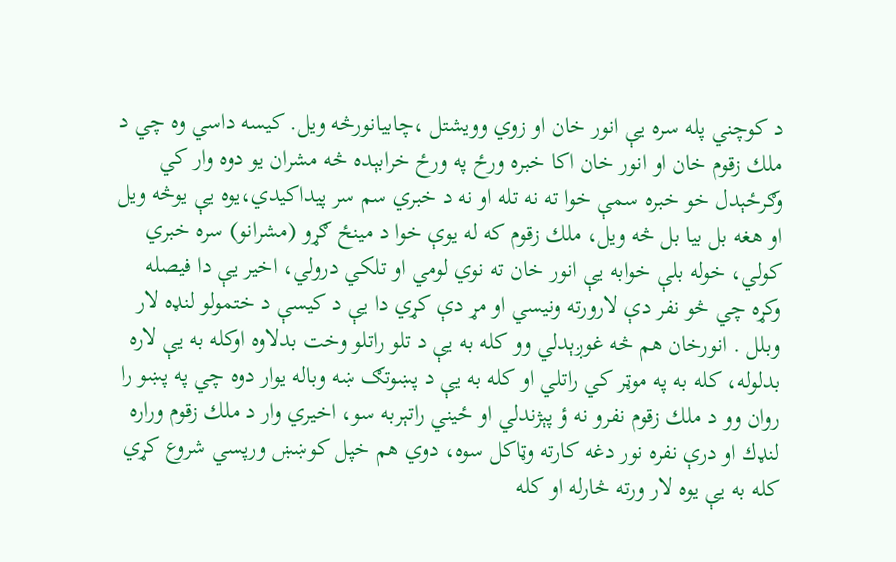د كوچني پله سره يې انور خان او زوي وويشتل ،چابيانورڅه ويل. كيسه داسي وه چي د ملك زقوم خان او انور خان اكا خبره ورځ په ورځ خرابېده څه مشران يو دوه وار كي وګرځېدل خو خبره سمې خوا ته نه تله او نه د خبري سم سر پيداكيدي،يوه يې يوڅه ويل او هغه بل بيا بل څه ويل، ملك زقوم كه له يوې خوا د مينځ ګړو (مشرانو) سره خبري كولي، خوله بلې خوابه يې انور خان ته نوي لومي او تلكي درولي، اخير يې دا فيصله وكړه چي څو نفر دې لارورته ونيسي او مړ دې كړي دا يې د كيسې د ختمولو لنډه لار وبلل . انورخان هم څه غوږېدلي وو كله به يې د تلو راتلو وخت بدلاوه اوكله به يې لاره بدلوله، كله به په موټر كي راتلي او كله به يې د پښوتګ ښه وباله يوار دوه چي په پښو را روان وو د ملك زقوم نفرو نه ؤ پېژندلي او ځيني راتېربه سو، اخيري وار د ملك زقوم وراره لنډك او درې نفره نور دغه كارته وټاكل سوه، دوي هم خپل كوښښ ورپسي شروع كړي كله به يې يوه لار ورته څارله او كله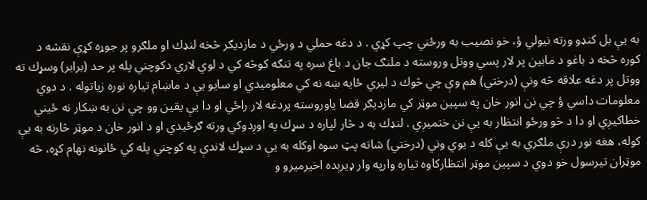به يې بل كنډو ورته نيولي ؤ، خو نصيب به ورځني چپ كړي . د دغه حملي د ورځي د مازديګر څخه لنډك او ملګرو پر جوړه كړې نقشه د كوره څخه د باغو د مابين پر لار پسي ووتل وروسته د ملنګ جان د باغ سره په تنګه كوڅه كي د لوي لاري دكوچني پله پر حد (برابر) وسړك ته ووتل پر دغه علاقه څه ونې (درختي) هم وې چي څوك د ليري ځايه ښه نه كي معلوميدي او سايو يې د ماښام تياره نوره زياتوله . د دوي معلومات داسي ؤ چي نن انور خان په سپين موټر كي مازديګر قضا ياوروسته پردغه لار راځي او دا يې يقين وو چي نن به ښكار نه ځيني خطاكيږي او دا د څو ورځو انتظار به يې نن ختميږي . لنډك به د څار لپاره د سړك په اوږدوكي ورته ګرځيدي او د انور خان د موټر څارنه به يې كوله، هغه نور درې ملګري به يې كله د يوي وني (درختي) شاته پټ سوه اوكله به يې د سړك لاندې په كوچني پله كي ځانونه نهام كړه، څه موټران تيرسول خو دوي د سپين موټر انتظاركاوه تياره وارپه وار ډيرېده اخيرميرو و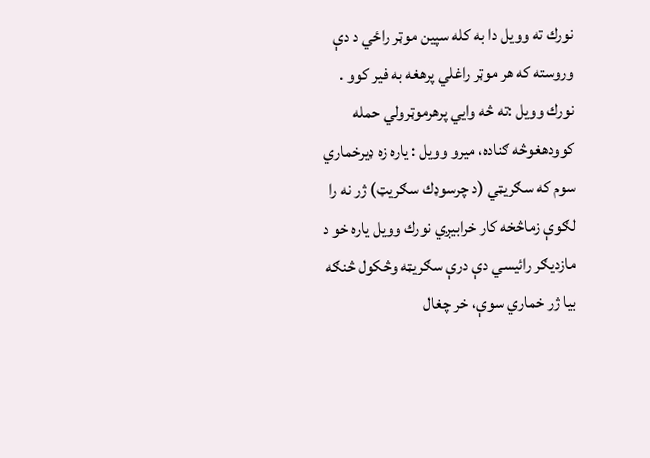نورك ته وويل دا به كله سپين موټر راځي د دې وروسته كه هر موټر راغلي پرهغه به فير كوو . نورك وويل :ته څه وايي پرهرموټرولي حمله كوودهغوڅه ګناده، ميرو وويل : ياره زه ډيرخماري سوم كه سګريټي (د چرسوډك سګريټ) ژر نه را لګوې زماڅخه كار خرابيږي نورك وويل ياره خو د مازديګر رائيسي دې درې سګريټه وڅكول څنګه بيا ژر خماري سوې، خر چغال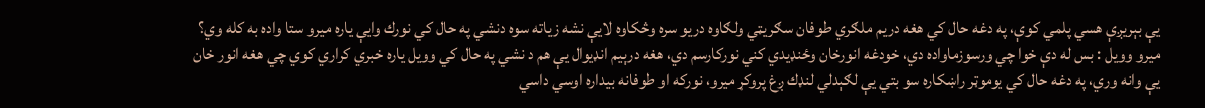يې بېريږې هسي پلمي كوې، په دغه حال كي هغه دريم ملګري طوفان سګريټي ولګاوه دريو سره وڅكاوه لايې نشه زياته سوه دنشي په حال كي نورك وايې ياره ميرو ستا واده به كله وي؟ ميرو وويل : بس له دې خوا چي ورسوزماواده دي، خودغه انورخان وځنډيدي كني نوركارسم دي، هغه درېيم انډيوال يې هم د نشي په حال كي وويل ياره خبري كراري كوي چي هغه انور خان يې وانه وري، په دغه حال كي يوموټر راښكاره سو بتي يې لګېدلي لنډك ږغ پروكړ ميرو، نوركه او طوفانه بيداره اوسي داسي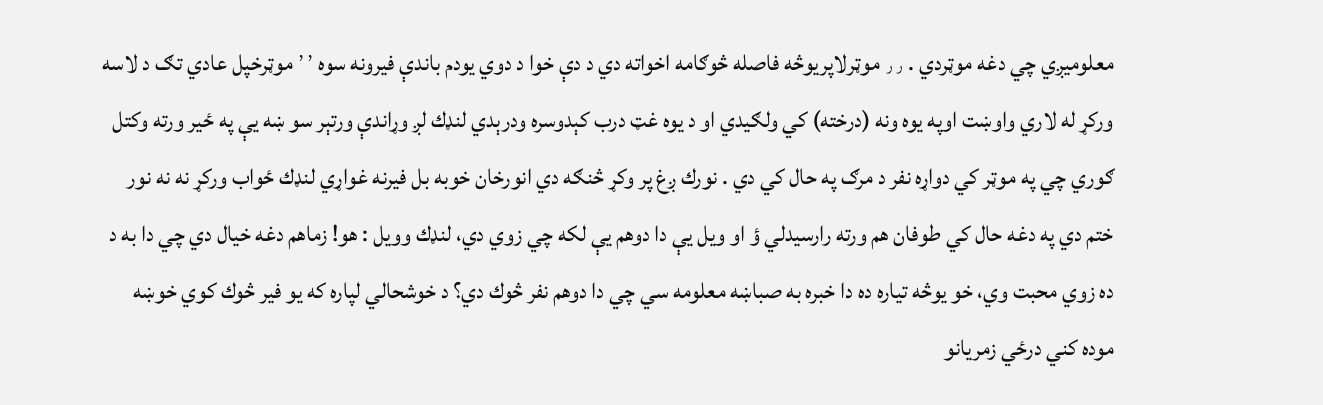معلوميږي چي دغه موټردي . ٫٫ موټرلاپريوڅه فاصله څوګامه اخواته دي د دې خوا د دوي يودم باندې فيرونه سوه ٬٬ موټرخپل عادي تګ د لاسه وركړ له لاري واوښت اوپه يوه ونه (درخته) كي ولګيدي او د يوه غټ درب كېدوسره ودرېدي لنډك لږ وړاندې ورتېر سو ښه يې په ځير ورته وكتل ګوري چي په موټر كي دواړه نفر د مرګ په حال كي دي . نورك ږغ پر وكړ څنګه دي انورخان خوبه بل فيرنه غواړي لنډك ځواب وركړ نه نه نور ختم دي په دغه حال كي طوفان هم ورته رارسيدلي ؤ او ويل يې دا دوهم يې لكه چي زوي دي، لنډك وويل : هو! زماهم دغه خيال دي چي دا به د ده زوي محبت وي، خو يوڅه تياره ده دا خبره به صباښه معلومه سي چي دا دوهم نفر څوك دي؟ د خوشحالي لپاره كه يو فير څوك كوي خوښه موده كني درځي زمريانو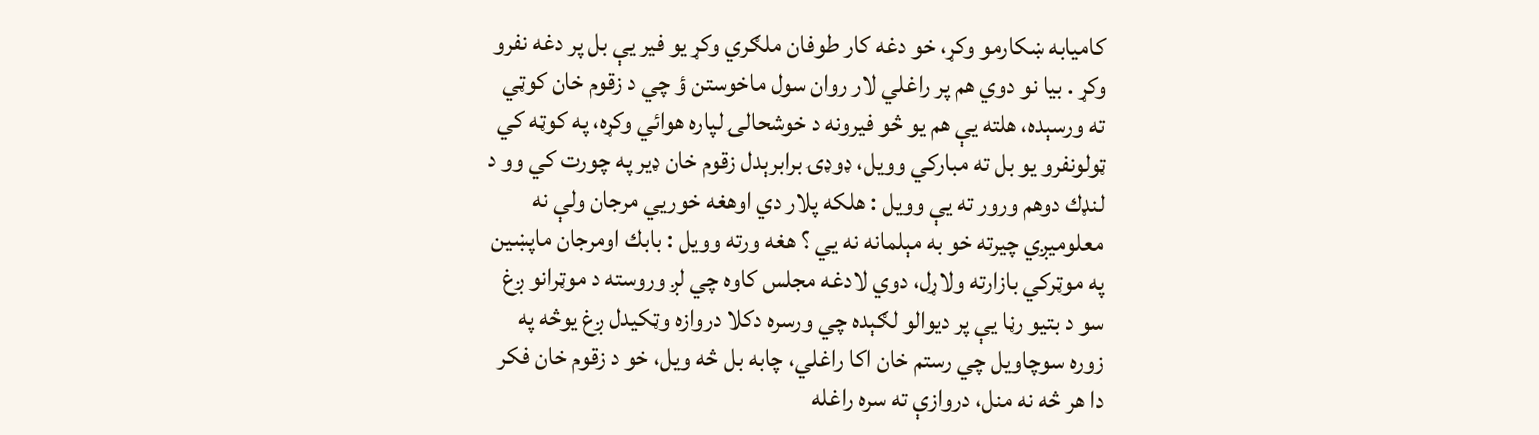كاميابه ښكارمو وكړ، خو دغه كار طوفان ملګري وكړ يو فير يې بل پر دغه نفرو وكړ . بيا نو دوي هم پر راغلي لار روان سول ماخوستن ؤ چي د زقوم خان كوټي ته ورسېده، هلته يې هم يو څو فيرونه د خوشحالۍ لپاره هوائي وكړه، په كوټه كي ټولونفرو يو بل ته مباركي وويل، ډوډۍ برابرېدل زقوم خان ډير په چورت كي وو د لنډك دوهم ورور ته يې وويل : هلكه پلار دي اوهغه خوريي مرجان ولې نه معلوميږي چيرته خو به مېلمانه نه يي ؟ هغه ورته وويل : بابك اومرجان ماپښين په موټركي بازارته ولاړل، دوي لادغه مجلس كاوه چي لږ وروسته د موټرانو ږغ سو د بتيو رڼا يې پر ديوالو لګېده چي ورسره دكلا دروازه وټكيدل ږغ يوڅه په زوره سوچاويل چي رستم خان اكا راغلي، چابه بل څه ويل، خو د زقوم خان فكر دا هر څه نه منل، دروازې ته سره راغله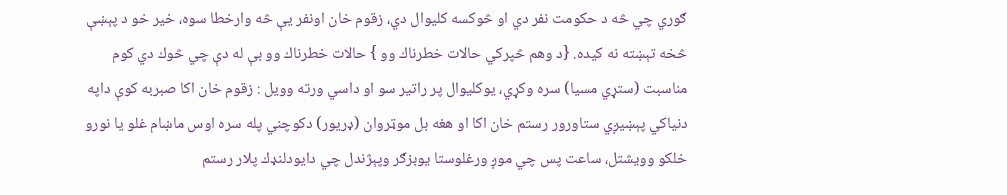ګوري چي څه د حكومت نفر دي او څوكسه كليوال دي، زقوم خان اونفر يې څه وارخطا سوه، خير خو د پېښې څخه تېښته نه كيده. {د وهم څپركي حالات خطرناك وو } حالات خطرناك وو بې له دې چي څوك دي كوم مناسبت (ستړي مسيا) سره وكړي، يوكليوال پر راتير سو او داسي ورته وويل : زقوم خان اكا صبربه كوې داپه دنياكي پېښيږي ستاورور رستم خان اكا او هغه بل موټروان (ډريور) دكوچني پله سره اوس ماښام غلو يا نورو خلكو وويشتل، ساعت پس چي موږ ورغلوستا يوبزګر وپېژندل چي دايودلنډك پلار رستم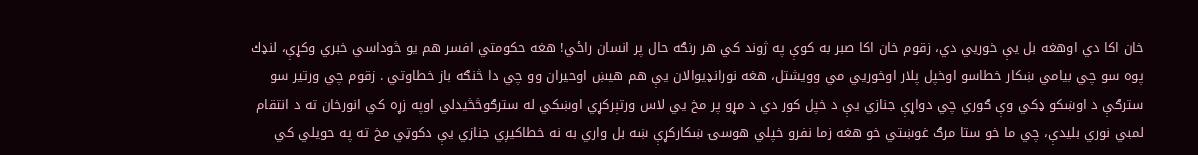خان اكا دي اوهغه بل يې خوريي دي، زقوم خان اكا صبر به كوې په ژوند كي هر رنګه حال پر انسان راځي! هغه حكومتي افسر هم يو څوداسي خبري وكړې، لنډك پوه سو چي بيامي ښكار خطاسو اوخپل پلار اوخوريي مي وويشتل، هغه نورانډيوالان يې هم هيښ اوحيران وو چي دا څنګه باز خطاوتي . زقوم چي ورتير سو سترګې د اوښكو ډكي وې ګوري چي دواړې جنازي يې د خپل كور دي د مړو پر مخ يي لاس ورتېركړي اوښكي له سترګوڅڅيدلي اوپه زړه كي انورخان ته د انتقام لمبي نوري بليدې، چي ما خو ستا مرګ غوښتي خو هغه زما نفرو خپلي هوسۍ ښكاركړې ښه بل واري به نه خطاكيږي جنازي يې دكوټي مخ ته په حويلي كي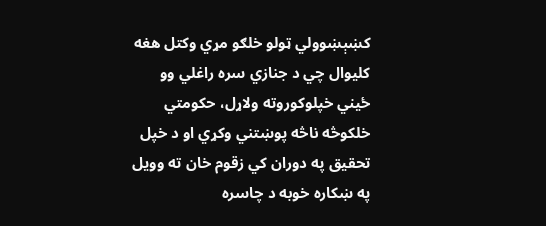كښېښوولي ټولو خلګو مړي وكتل هغه كليوال چي د جنازي سره راغلي وو ځيني خپلوكوروته ولاړل، حكومتي خلكوڅه ناڅه پوښتني وكړي او د خپل تحقيق په دوران كي زقوم خان ته وويل په ښكاره خوبه د چاسره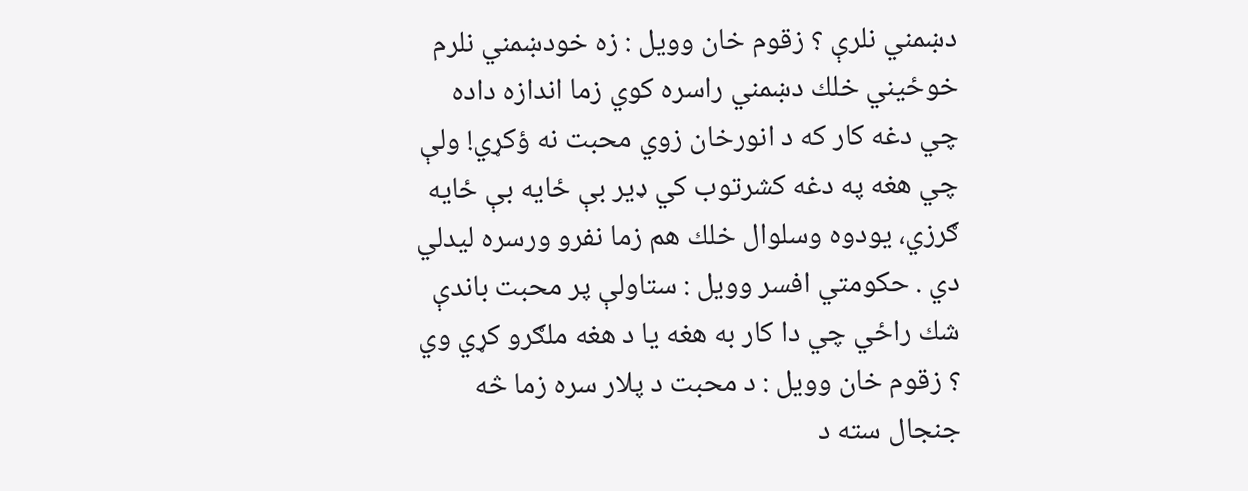دښمني نلرې ؟ زقوم خان وويل : زه خودښمني نلرم خوځيني خلك دښمني راسره كوي زما اندازه داده چي دغه كار كه د انورخان زوي محبت نه ؤكړي! ولې چي هغه په دغه كشرتوب كي ډير بې ځايه بې ځايه ګرزي، يودوه وسلوال خلك هم زما نفرو ورسره ليدلي دي . حكومتي افسر وويل : ستاولې پر محبت باندې شك راځي چي دا كار به هغه يا د هغه ملګرو كړي وي ؟ زقوم خان وويل : د محبت د پلار سره زما څه جنجال سته د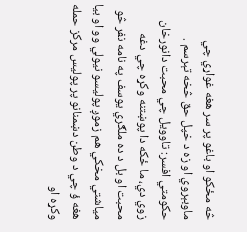څه مځكو او باغو پر سر هغه غواړي چي ماوبېروي او زه د خپل حق څخه تېرسم . حكومتي افسر: تاوويل چي محبت دانورخان زوي دي، ما ځكه دا پوښتنه وكړه چي دغه محبت او بل د ده ملګري يوسف په نامه نفر څو مياشتي مخكي هم زموږ پوليسو نيولي وو او بيا هغه ؤ چي د وطن دښمنانو پر پوليس مركز حمله وكړه او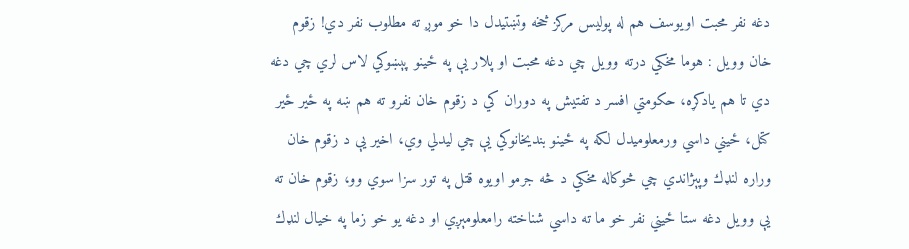دغه نفر محبت اويوسف هم له پوليس مركز څخه وتښتيدل دا خو موږ ته مطلوب نفر دي! زقوم خان وويل : هوما مخكي درته وويل چي دغه محبت او پلار يې په ځينو پېښوكي لاس لري چي دغه دي تا هم يادكړه، حكومتي افسر د تفتيش په دوران كي د زقوم خان نفرو ته هم ښه په ځير ځير كتل، ځيني داسي ورمعلوميدل لكه په ځينو بنديخانوكي يې چي ليدلي وي، اخير يې د زقوم خان وراره لنډك وپېژاندي چي څوكاله مخكي د څه جرمو اويوه قتل په تور سزا سوي وو، زقوم خان ته يې وويل دغه ستا ځيني نفر خو ما ته داسي شناخته رامعلومېږي او دغه يو خو زما په خيال لنډك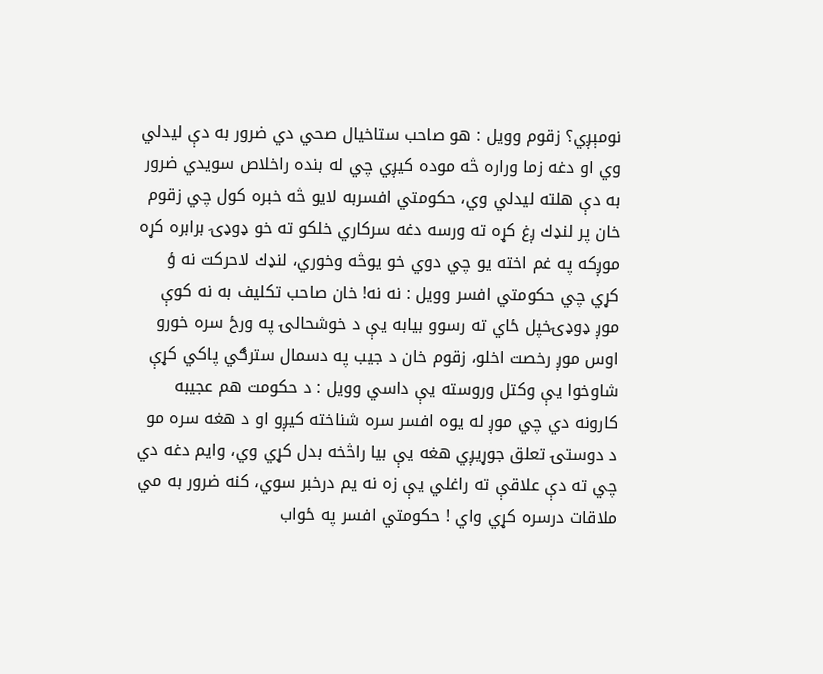نومېږي؟ زقوم وويل : هو صاحب ستاخيال صحي دي ضرور به دې ليدلي وي او دغه زما وراره څه موده كيږي چي له بنده راخلاص سويدي ضرور به دې هلته ليدلي وي، حكومتي افسربه لايو څه خبره كول چي زقوم خان پر لنډك ږغ كړه ته ورسه دغه سركاري خلكو ته خو ډوډۍ برابره كړه موږكه په غم اخته يو چي دوي خو يوڅه وخوري، لنډك لاحركت نه ؤ كړي چي حكومتي افسر وويل : نه نه! خان صاحب تكليف به نه كوې موږ ډوډۍخپل ځاي ته رسوو بيابه يې د خوشحالۍ په ورځ سره خورو اوس موږ رخصت اخلو، زقوم خان د جيب په دسمال سترګي پاكي كړې شاوخوا يې وكتل وروسته يې داسي وويل : د حكومت هم عجيبه كارونه دي چي موږ له يوه افسر سره شناخته كيږو او د هغه سره مو د دوستۍ تعلق جوړيږي هغه يې بيا راڅخه بدل كړي وي، وايم دغه دي چي ته دې علاقې ته راغلي يې زه نه يم درخبر سوي، كنه ضرور به مي ملاقات درسره كړي واي ! حكومتي افسر په ځواب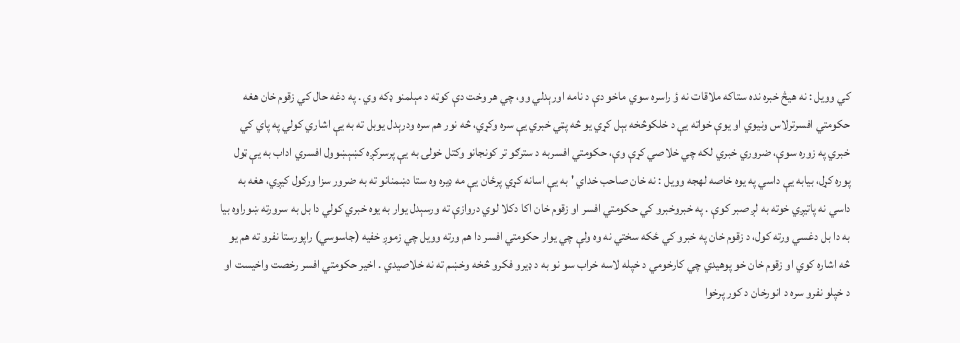كي وويل : نه هيڅ خبره نده ستاكه ملاقات نه ؤ راسره سوي ماخو دې د نامه اورېدلي وو، چي هر وخت دې كوټه د مېلمنو ډكه وي . په دغه حال كي زقوم خان هغه حكومتي افسرترلاس ونيوي او يوې خواته يې د خلكوڅخه بېل كړي يو څه پټي خبري يې سره وكړي، څه نور هم سره ودرېدل يوبل ته به يې اشاري كولي په پاي كي خبري په زوره سوې، ضروري خبري لكه چي خلاصي كړې وې، حكومتي افسربه د سترګو تر كونجانو وكتل خولۍ به يې پرسركږه كښېښوول افسري اداب به يې ټول پوره كړل، بيابه يې داسي په يوه خاصه لهجه وويل : نه خان صاحب خداي ' به يې اسانه كړي پرځان يې مه ډيره وه ستا دښمنانو ته به ضرور سزا وركول كيږي، هغه به داسي نه پاتيږي خوته به لږ صبر كوې . په خبروخبرو كي حكومتي افسر او زقوم خان اكا دكلا لوي دروازې ته ورسېدل يوار به يوه خبري كولي دا بل به سرورته ښوراوه بيا به دا بل دغسي ورته كول، د زقوم خان په خبرو كي ځكه سختي نه وه ولې چي يوار حكومتي افسر دا هم ورته وويل چي زموږ خفيه (جاسوسي) راپورستا نفرو ته هم يو څه اشاره كوي او زقوم خان خو پوهيدي چي كارخومي د خپله لاسه خراب سو نو به د ډيرو فكرو څخه وخښم ته نه خلاصيدي . اخير حكومتي افسر رخصت واخيست او د خپلو نفرو سره د انورخان د كور پرخوا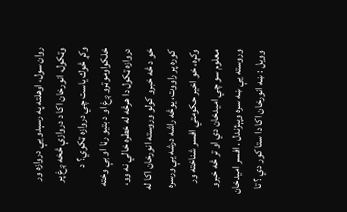روان سول، اوهلته په رسېدو يې دروازه ور وټكول، انورخان اكا د دروازې څخه ږغ پر وكړ څوك ياست چي دروازه ټكوي؟ د خلكواوموټرو ږغ او د بتيو رڼا او بې وخته دروازه ټكول دا هرڅه له خطره خالي نه وو، خو د څه خبرو كولو وروسته انورخان اكا له كوره پر راووت، يوڅه راشه درشه يې ورسره وكړه، خو اخير حكومتي افسر شناخته ور معلوم سو چي اميدخان دي او تر څه خبرو وروسته يې ښه سره وپېژندل . افسر اميدخان وويل : ښه انورخان اكا دا ستا كور دي ؟ تا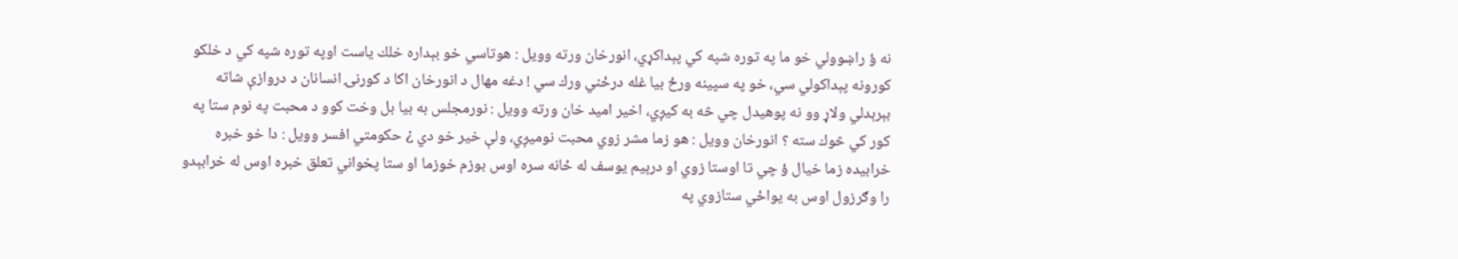نه ؤ راښوولي خو ما په توره شپه كي پېداكړي، انورخان ورته وويل : هوتاسي خو بېداره خلك ياست اوپه توره شپه كي د خلكو كورونه پېداكولي سي، خو په سپينه ورځ بيا غله درځني ورك سي ! دغه مهال د انورخان اكا د كورنۍ انسانان د دروازې شاته بېرېدلي ولاړ وو نه پوهيدل چي څه به كيږي، اخير اميد خان ورته وويل : نورمجلس به بيا بل وخت كوو د محبت په نوم ستا په كور كي څوك سته ؟ انورخان وويل : هو زما مشر زوي محبت نوميږي، ولې خير خو دي ¿ حكومتي افسر وويل : دا خو خبره خرابيده زما خيال ؤ چي تا اوستا زوي او درېيم يوسف له ځانه سره اوس بوزم خوزما او ستا پخواني تعلق خبره اوس له خرابېدو را وګرزول اوس به يواځي ستازوي په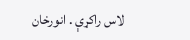لاس راكړې . انورخان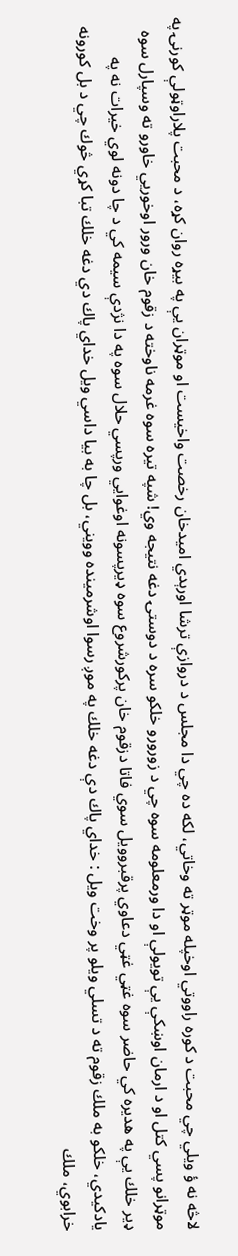لاڅه نه ؤ ويلي چي محبت د كوره راووتي اوخپله موټر ته وخاتي، لكه ده چي دا مجلس د دروازې ترشا اورېدي اميدخان رخصت واخيست او موټران يې په بيړه روان كړه، د محبت پلاراوټولې كورنۍ په موټرانو پسي كتل او د ارمان اوښكې يې تويولې او دا ورمعلومه سوه چي د زورورو خلكو سره د دوستۍ دغه نتيجه وي! شپه تيره سوه غرمه ناوخته د زقوم خان ورور اوخوريي خاورو ته وسپارل سوه ډير خلك يې په هديره كي حاضر سوه غټي غټي دعاوي پرقبروويل سوي فاتا دزقوم خان پركورشروع سوه ډيرپسونه اوغوايي ورپسي حلال سوه په دا نژدې سيمه كي د چا دونه لوي خيرات نه په يادكيدي، خلكو به ملك زقوم ته د تسلي ويلو پر وخت ويل : خداي پاك دې دغه خلك په موږ رسوا اوشرمينده وويني، بل چا به بيا داسي ويل خداي پاك دي دغه خلك تبا كړي څوك چي د بل كورونه خرابوي، ملك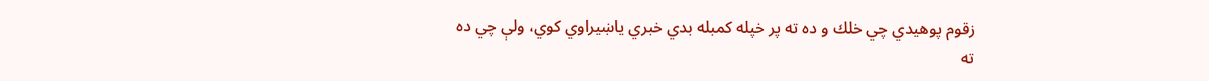زقوم پوهيدي چي خلك و ده ته پر خپله كمبله بدي خبري ياښيراوي كوي، ولې چي ده ته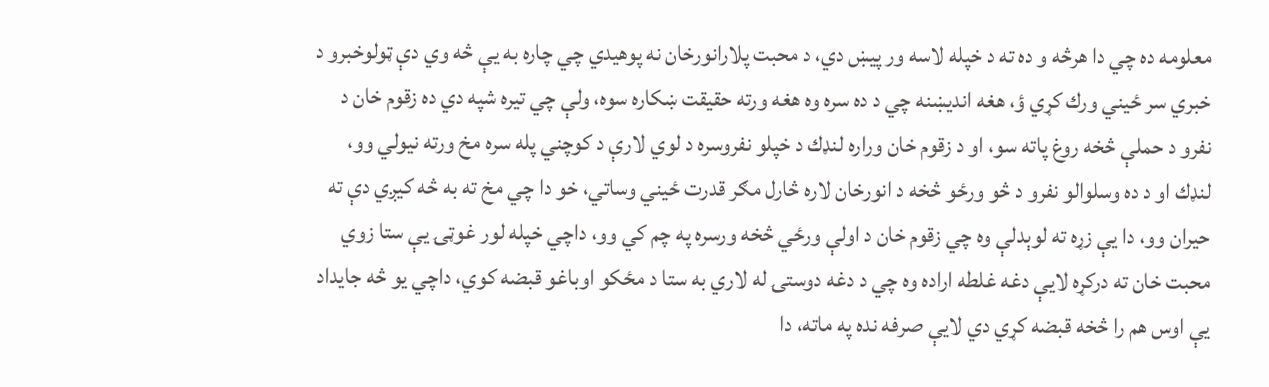معلومه ده چي دا هرڅه و ده ته د خپله لاسه ور پيښ دي، د محبت پلارانورخان نه پوهيدي چي چاره به يې څه وي دې ټولوخبرو د خبري سر ځيني ورك كړي ؤ، هغه انديښنه چي د ده سره وه هغه ورته حقيقت ښكاره سوه، ولې چي تيره شپه دي ده زقوم خان د نفرو د حملې څخه روغ پاته سو، او د زقوم خان وراره لنډك د خپلو نفروسره د لوي لارې د كوچني پله سره مخ ورته نيولي وو، لنډك او د ده وسلوالو نفرو د څو ورځو څخه د انورخان لاره څارل مګر قدرت ځيني وساتي، خو دا چي مخ ته به څه كيږي دې ته حيران وو، دا يې زړه ته لوېدلې وه چي زقوم خان د اولې ورځي څخه ورسره په چم كي وو، داچي خپله لور غوټۍ يې ستا زوي محبت خان ته دركړه لايې دغه غلطه اراده وه چي د دغه دوستۍ له لاري به ستا د مځكو اوباغو قبضه كوي، داچي يو څه جايداد يې اوس هم را څخه قبضه كړي دي لايې صرفه نده په ماته، دا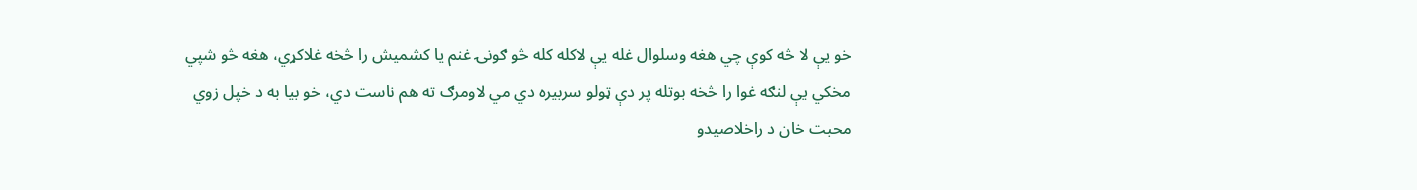خو يې لا څه كوې چي هغه وسلوال غله يې لاكله كله څو ګونۍ غنم يا كشميش را څخه غلاكړي، هغه څو شپي مخكي يې لنګه غوا را څخه بوتله پر دې ټولو سربيره دي مي لاومرګ ته هم ناست دي، خو بيا به د خپل زوي محبت خان د راخلاصيدو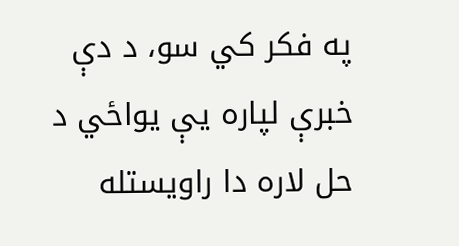په فكر كي سو، د دې خبرې لپاره يې يواځي د حل لاره دا راويستله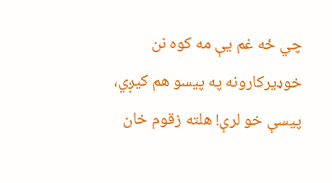چي ځه غم يې مه كوه نن خوډيركارونه په پيسو هم كيږي، پيسې خو لرې! هلته زقوم خان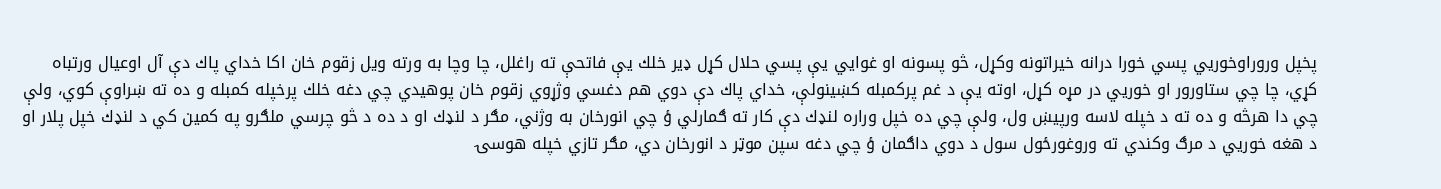پخپل وروراوخوريي پسي خورا درانه خيراتونه وكړل، څو پسونه او غوايي يې پسي حلال كړل ډير خلك يې فاتحې ته راغلل، چا وچا به ورته ويل زقوم خان اكا خداي پاك دې آل اوعيال ورتباه كړي، چا چي ستاورور او خوريي در مړه كړل، اوته يې د غم پركمبله كښينولې، خداي پاك دې دوي هم دغسي وژړوي زقوم خان پوهيدي چي دغه خلك پرخپله كمبله و ده ته ښراوې كوي، ولې چي دا هرڅه و ده ته د خپله لاسه ورپيښ ول، ولې چي ده خپل وراره لنډك دې كار ته ګمارلي ؤ چي انورخان به وژني، مګر د لنډك او د ده د څو چرسي ملګرو په كمين كي د لنډك خپل پلار او د هغه خوريي د مرګ وكندي ته وروغورځول سول د دوي داګمان ؤ چي دغه سپن موټر د انورخان دي، مګر تازي خپله هوسۍ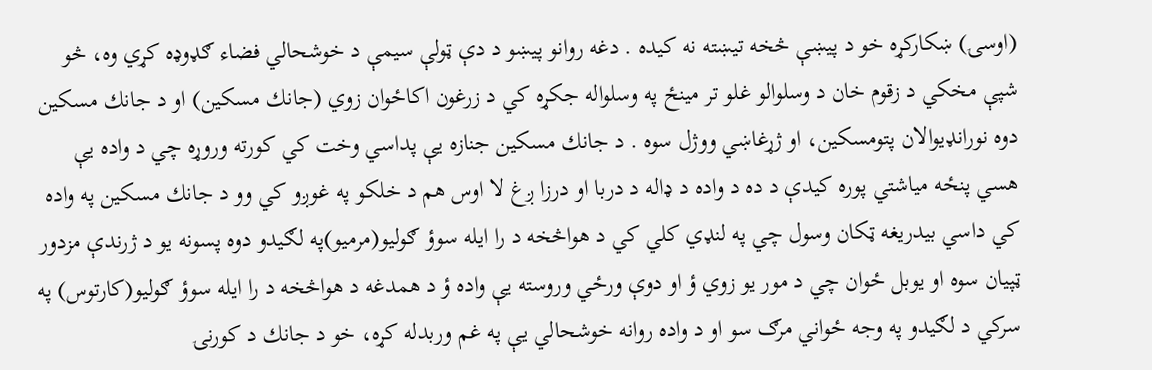(اوسۍ) ښكاركړه خو د پيښې څخه تيښته نه كيده . دغه روانو پيښو د دې ټولې سيمې د خوشحالي فضاء ګډوډه كړي وه، څو شپې مخكي د زقوم خان د وسلوالو غلو تر مينځ په وسلواله جكړه كي د زرغون اكاځوان زوي (جانك مسكين) او د جانك مسكين دوه نورانډيوالان پتومسكين، او ژړغاښي ووژل سوه . د جانك مسكين جنازه يې پداسي وخت كي كورته وروړه چي د واده يې هسي پنځه مياشتي پوره كيدې د ده د واده د ډاله د دربا او درزا ږغ لا اوس هم د خلكو په غوږو كي وو د جانك مسكين په واده كي داسي بيدريغه ټكان وسول چي په لنډي كلي كي د هواڅخه د را ايله سوؤ ګوليو(مرميو)په لګيدو دوه پسونه يو د ژرندې مزدور ټپيان سوه او يوبل ځوان چي د مور يو زوي ؤ او دوې ورځي وروسته يې واده ؤ د همدغه د هواڅخه د را ايله سوؤ ګوليو(كارتوس) په سركي د لګيدو په وجه ځواني مرګ سو او د واده روانه خوشحالي يې په غم وربدله كړه، خو د جانك د كورنۍ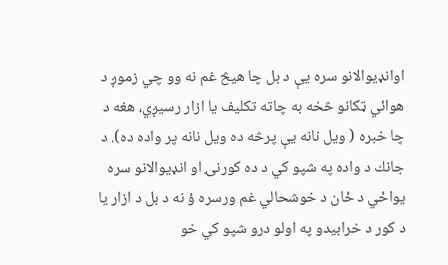اوانډيوالانو سره يې د بل چا هيڅ غم نه وو چي زموږ د هوائي ټكانو څخه به چاته تكليف يا ازار رسيږي، هغه د چا خبره ( ويل نانه يې پرڅه ده ويل نانه پر واده ده). د جانك د واده په شپو كي د ده كورنۍ او انډيوالانو سره يواځي د ځان د خوشحالي غم ورسره ؤ نه د بل د ازار يا د كور د خرابيدو په اولو درو شپو كي خو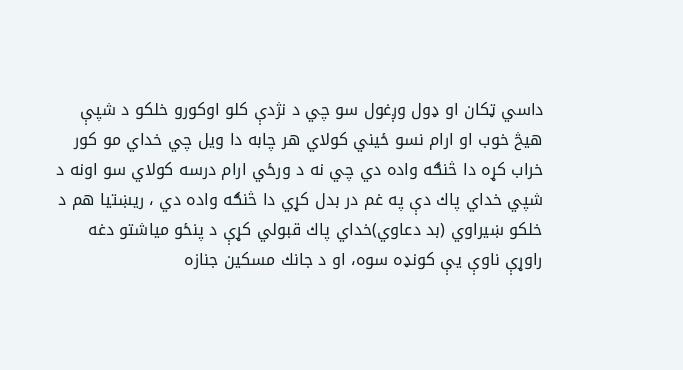داسي ټكان او ډول وږغول سو چي د نژدې كلو اوكورو خلكو د شپې هيڅ خوب او ارام نسو ځيني كولاي هر چابه دا ويل چي خداي مو كور خراب كړه دا څنګه واده دي چي نه د ورځي ارام درسه كولاي سو اونه د شپي خداي پاك دې په غم در بدل كړي دا څنګه واده دي ، ريښتيا هم د خلكو ښيراوي (بد دعاوي)خداي پاك قبولي كړې د پنځو مياشتو دغه راوړې ناوې يې كونډه سوه، او د جانك مسكين جنازه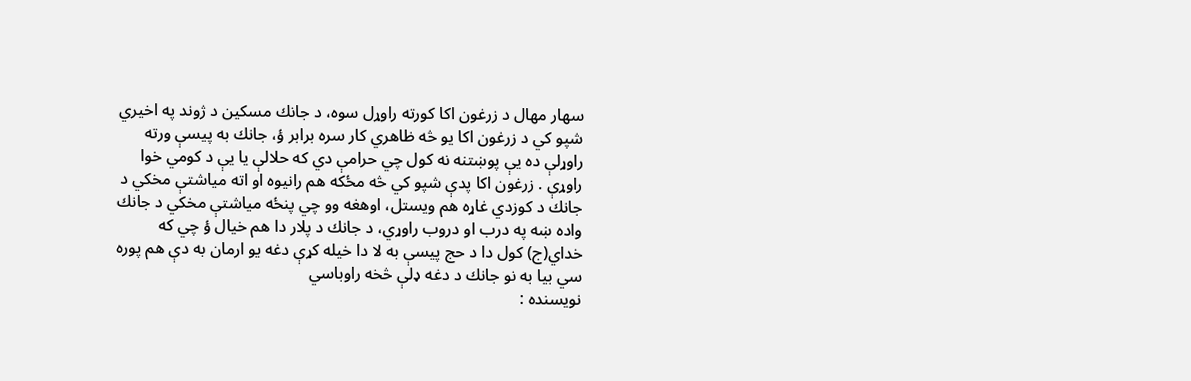سهار مهال د زرغون اكا كورته راوړل سوه، د جانك مسكين د ژوند په اخيري شپو كي د زرغون اكا يو څه ظاهري كار سره برابر ؤ، جانك به پيسې ورته راوړلې ده يې پوښتنه نه كول چي حرامې دي كه حلالې يا يې د كومي خوا راوړې . زرغون اكا پدې شپو كي څه مځكه هم رانيوه او اته مياشتې مخكي د جانك د كوزدي غاړه هم ويستل، اوهغه وو چي پنځه مياشتې مخكي د جانك واده ښه په درب او دروب راوړي، د جانك د پلار دا هم خيال ؤ چي كه خداي(ج) كول دا د حج پيسې به لا دا خيله كړې دغه يو ارمان به دې هم پوره سي بيا به نو جانك د دغه ډلې څخه راوباسي
نويسنده :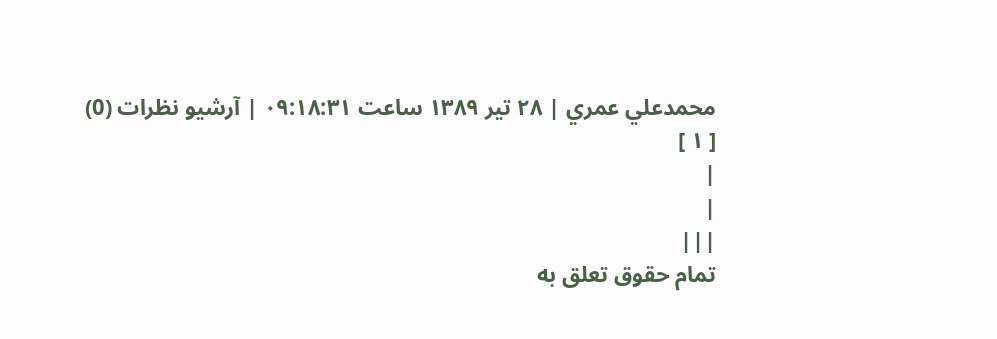محمدعلي عمري | ۲۸ تير ۱۳۸۹ ساعت ۰۹:۱۸:۳۱ | آرشيو نظرات (0)
[ ۱ ]
|
|
|||
تمام حقوق تعلق به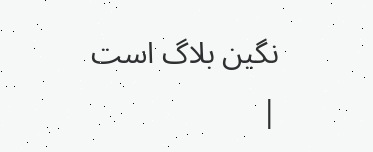نگین بلاگ است
|